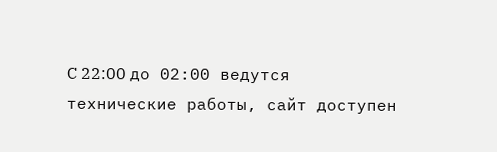C 22:00 до 02:00 ведутся технические работы, сайт доступен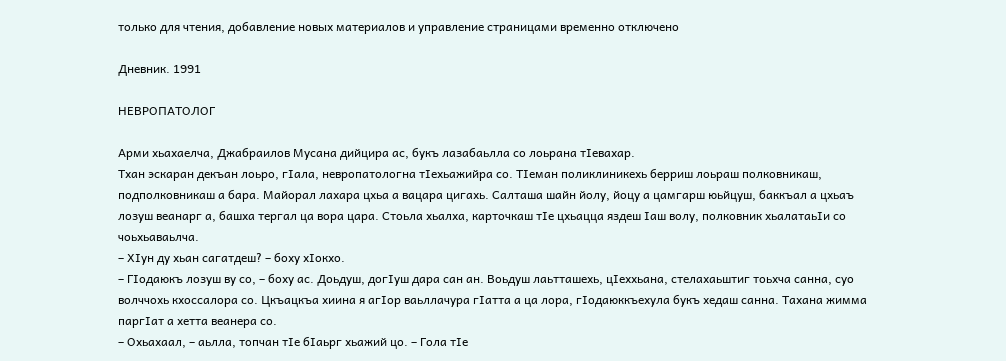только для чтения, добавление новых материалов и управление страницами временно отключено

Дневник. 1991

НЕВРОПАТОЛОГ

Арми хьахаелча, Джабраилов Мусана дийцира ас, букъ лазабаьлла со лоьрана тIевахар.
Тхан эскаран декъан лоьро, гIала, невропатологна тIехьажийра со. ТIеман поликлиникехь берриш лоьраш полковникаш, подполковникаш а бара. Майорал лахара цхьа а вацара цигахь. Салташа шайн йолу, йоцу а цамгарш юьйцуш, баккъал а цхьаъ лозуш веанарг а, башха тергал ца вора цара. Стоьла хьалха, карточкаш тIе цхьацца яздеш Iаш волу, полковник хьалатаьIи со чоьхьаваьлча.
– ХIун ду хьан сагатдеш? – боху хIокхо.
– ГIодаюкъ лозуш ву со, – боху ас. Доьдуш, догIуш дара сан ан. Воьдуш лаьтташехь, цIеххьана, стелахаьштиг тоьхча санна, суо волччохь кхоссалора со. Цкъацкъа хиина я агIор ваьллачура гIатта а ца лора, гIодаюккъехула букъ хедаш санна. Тахана жимма паргIат а хетта веанера со.
– Охьахаал, – аьлла, топчан тIе бIаьрг хьажий цо. – Гола тIе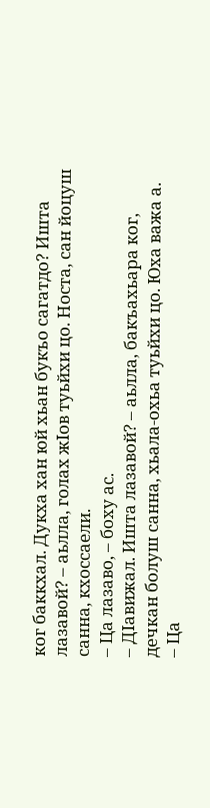ког баккхал. Дукха хан юй хьан букъо сагатдо? Ишта лазавой? – аьлла, голах жIов туьйхи цо. Носта, сан йоцуш санна, кхоссаели.
– Ца лазаво, – боху ас.
– ДIавижал. Ишта лазавой? – аьлла, бакъахьара ког, дечкан болуш санна, хьала-охьа туьйхи цо. Юха важа а.
– Ца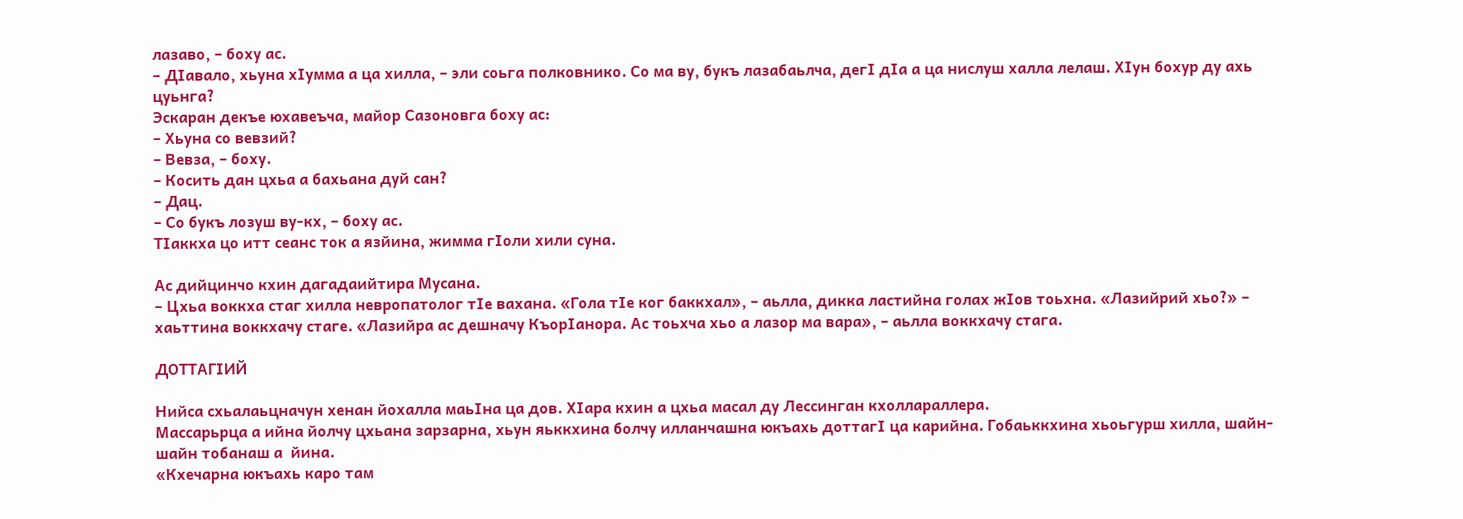лазаво, – боху ас.
– ДIавало, хьуна хIумма а ца хилла, – эли соьга полковнико. Со ма ву, букъ лазабаьлча, дегI дIа а ца нислуш халла лелаш. ХIун бохур ду ахь цуьнга?
Эскаран декъе юхавеъча, майор Сазоновга боху ас:
– Хьуна со вевзий?
– Вевза, – боху.
– Косить дан цхьа а бахьана дуй сан?
– Дац.
– Со букъ лозуш ву-кх, – боху ас.
ТIаккха цо итт сеанс ток а язйина, жимма гIоли хили суна.

Ас дийцинчо кхин дагадаийтира Мусана.
– Цхьа воккха стаг хилла невропатолог тIе вахана. «Гола тIе ког баккхал», – аьлла, дикка ластийна голах жIов тоьхна. «Лазийрий хьо?» – хаьттина воккхачу стаге. «Лазийра ас дешначу КъорIанора. Ас тоьхча хьо а лазор ма вара», – аьлла воккхачу стага.

ДОТТАГIИЙ

Нийса схьалаьцначун хенан йохалла маьIна ца дов. ХIара кхин а цхьа масал ду Лессинган кхоллараллера.
Массарьрца а ийна йолчу цхьана зарзарна, хьун яьккхина болчу илланчашна юкъахь доттагI ца карийна. Гобаьккхина хьоьгурш хилла, шайн-шайн тобанаш а  йина.
«Кхечарна юкъахь каро там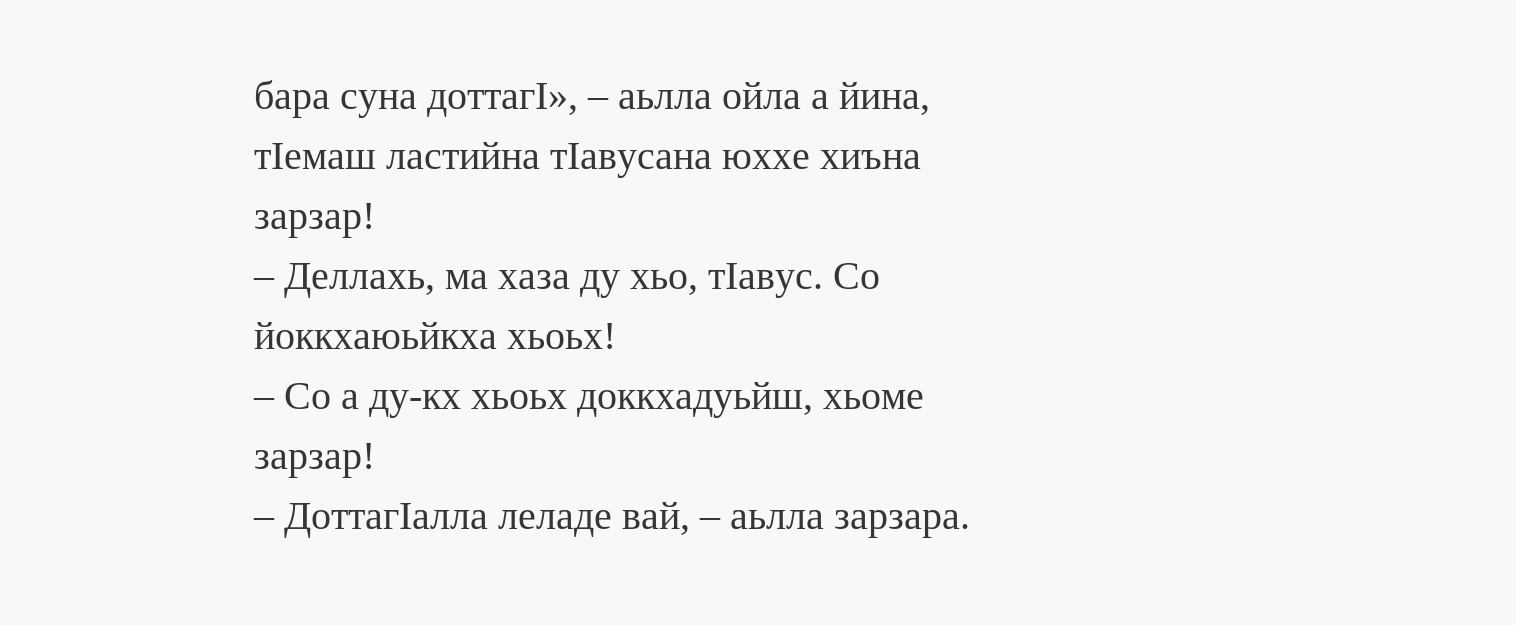бара суна доттагI», – аьлла ойла а йина, тIемаш ластийна тIавусана юххе хиъна зарзар!
– Деллахь, ма хаза ду хьо, тIавус. Со йоккхаюьйкха хьоьх!
– Со а ду-кх хьоьх доккхадуьйш, хьоме зарзар!
– ДоттагIалла леладе вай, – аьлла зарзара.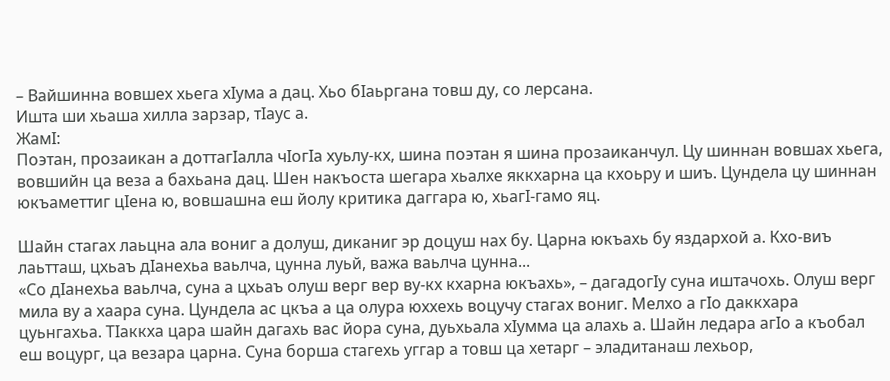– Вайшинна вовшех хьега хIума а дац. Хьо бIаьргана товш ду, со лерсана.
Ишта ши хьаша хилла зарзар, тIаус а.
ЖамI:
Поэтан, прозаикан а доттагIалла чIогIа хуьлу-кх, шина поэтан я шина прозаиканчул. Цу шиннан вовшах хьега, вовшийн ца веза а бахьана дац. Шен накъоста шегара хьалхе яккхарна ца кхоьру и шиъ. Цундела цу шиннан юкъаметтиг цIена ю, вовшашна еш йолу критика даггара ю, хьагI-гамо яц.

Шайн стагах лаьцна ала вониг а долуш, диканиг эр доцуш нах бу. Царна юкъахь бу яздархой а. Кхо-виъ лаьтташ, цхьаъ дIанехьа ваьлча, цунна луьй, важа ваьлча цунна...
«Со дIанехьа ваьлча, суна а цхьаъ олуш верг вер ву-кх кхарна юкъахь», – дагадогIу суна иштачохь. Олуш верг мила ву а хаара суна. Цундела ас цкъа а ца олура юххехь воцучу стагах вониг. Мелхо а гIо даккхара цуьнгахьа. ТIаккха цара шайн дагахь вас йора суна, дуьхьала хIумма ца алахь а. Шайн ледара агIо а къобал еш воцург, ца везара царна. Суна борша стагехь уггар а товш ца хетарг – эладитанаш лехьор,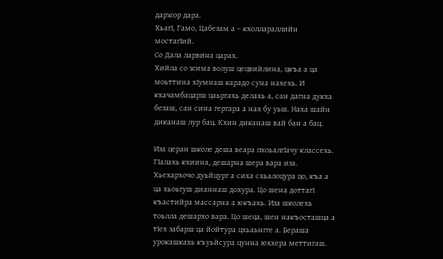даржор дара.
ХьагI, Гамо, Цабезам а – кхоллараллийн мостагIий.
Со Дала ларвина царах.
Хийла со жима волуш цецвийлина, цкъа а ца моьттина хIумнаш карадо суна нахехь. И кхачамбацарш цаьргахь делахь а, сан дагна дукха безаш, сан сина гергара а нах бу уьш. Наха шайн диканаш лур бац. Кхин диканаш вай бан а бац.

Иза церан школе деша веара пхоьалгIачу классехь. ГIалахь кхиина, дешарна шера вара иза. Хьехархочо дуьйцург а сиха схьалоцура цо, къа а ца хьоьгуш дианнаш дохура. Цо шена доттагI къастийра массарна а юкъахь. Иза школехь тоьлла дешархо вара. Цо шеца, шен накъосташца а тIех забарш ца йойтура цхьаьнгге а. Бераша урокашкахь къуьйсура цунна юххера меттигаш.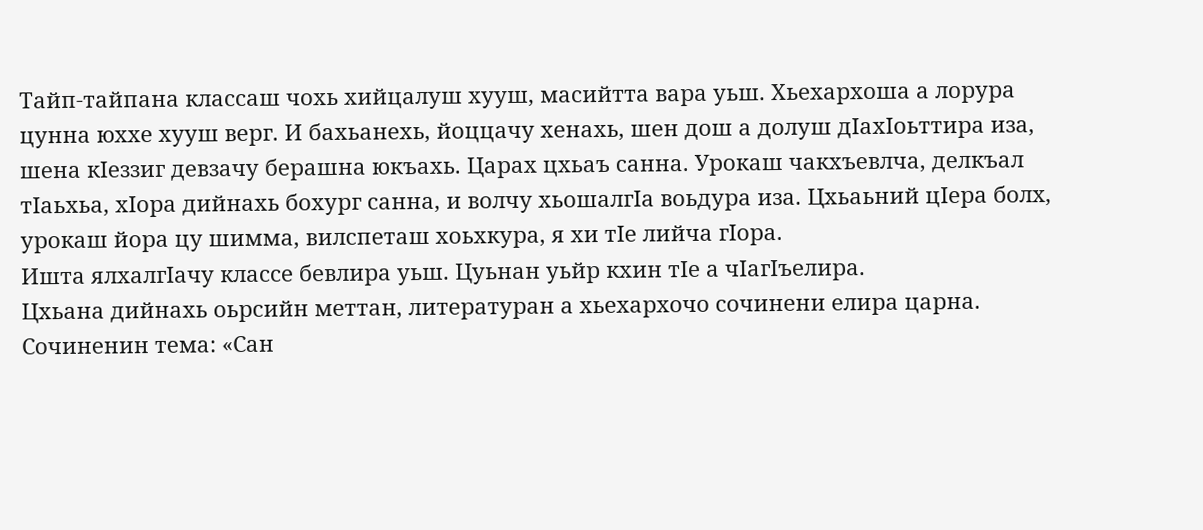Тайп-тайпана классаш чохь хийцалуш хууш, масийтта вара уьш. Хьехархоша а лорура цунна юххе хууш верг. И бахьанехь, йоццачу хенахь, шен дош а долуш дIахIоьттира иза, шена кIеззиг девзачу берашна юкъахь. Царах цхьаъ санна. Урокаш чакхъевлча, делкъал тIаьхьа, хIора дийнахь бохург санна, и волчу хьошалгIа воьдура иза. Цхьаьний цIера болх, урокаш йора цу шимма, вилспеташ хоьхкура, я хи тIе лийча гIора.
Ишта ялхалгIачу классе бевлира уьш. Цуьнан уьйр кхин тIе а чIагIъелира.
Цхьана дийнахь оьрсийн меттан, литературан а хьехархочо сочинени елира царна. Сочиненин тема: «Сан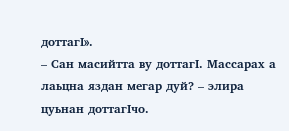доттагI».
– Сан масийтта ву доттагI. Массарах а лаьцна яздан мегар дуй? – элира цуьнан доттагIчо.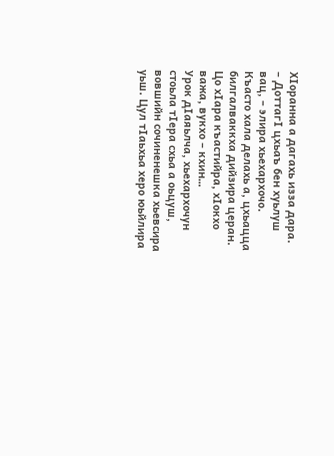ХIоранна а дагахь изза дара.
– ДоттагI цхьаъ бен хуьлуш вац, – элира хьехархочо.
Къасто хала делахь а, цхьацца билгалваккха дийзира церан. Цо хIара къастийра, хIокхо важа, вукхо – кхин…
Урок дIаяьлча, хьехархочун стоьла тIера схьа а оьцуш, вовшийн сочиненешка хьевсира уьш. Цул тIаьхьа херо юьйлира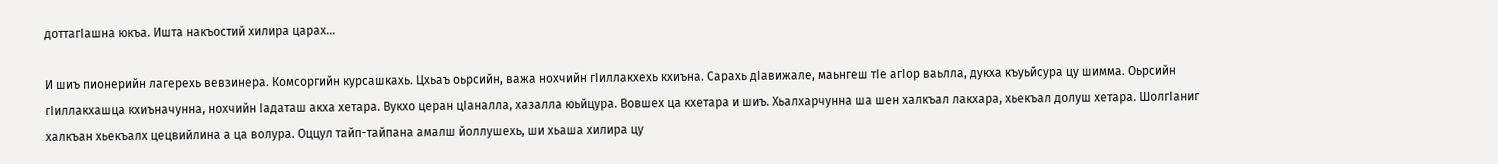доттагIашна юкъа. Ишта накъостий хилира царах…

И шиъ пионерийн лагерехь вевзинера. Комсоргийн курсашкахь. Цхьаъ оьрсийн, важа нохчийн гIиллакхехь кхиъна. Сарахь дIавижале, маьнгеш тIе агIор ваьлла, дукха къуьйсура цу шимма. Оьрсийн гIиллакхашца кхиъначунна, нохчийн Iадаташ акха хетара. Вукхо церан цIаналла, хазалла юьйцура. Вовшех ца кхетара и шиъ. Хьалхарчунна ша шен халкъал лакхара, хьекъал долуш хетара. ШолгIаниг халкъан хьекъалх цецвийлина а ца волура. Оццул тайп-тайпана амалш йоллушехь, ши хьаша хилира цу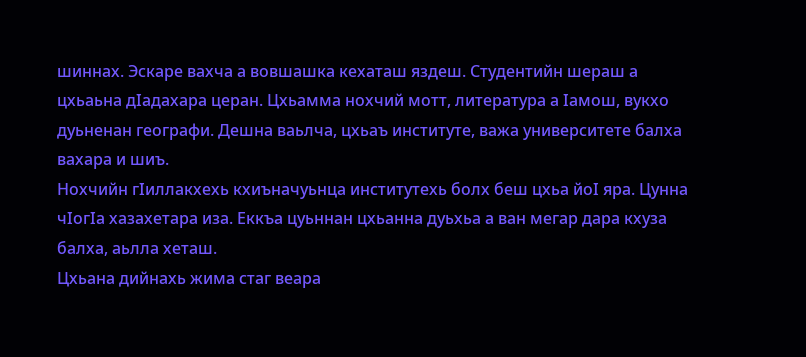шиннах. Эскаре вахча а вовшашка кехаташ яздеш. Студентийн шераш а цхьаьна дIадахара церан. Цхьамма нохчий мотт, литература а Iамош, вукхо дуьненан географи. Дешна ваьлча, цхьаъ институте, важа университете балха вахара и шиъ.
Нохчийн гIиллакхехь кхиъначуьнца институтехь болх беш цхьа йоI яра. Цунна чIогIа хазахетара иза. Еккъа цуьннан цхьанна дуьхьа а ван мегар дара кхуза балха, аьлла хеташ.
Цхьана дийнахь жима стаг веара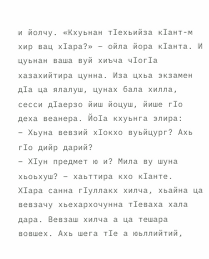и йолчу. «Кхуьнан тIехьийза кIант-м хир вац хIара?» – ойла йора кIанта. И цуьнан ваша вуй хиъча чIогIа хазахийтира цунна. Иза цхьа экзамен дIа ца ялалуш, цунах бала хилла, сесси дIаерзо йиш йоцуш, йише гIо деха веанера. ЙоIа кхуьнга элира:
– Хьуна вевзий хIокхо вуьйцург? Ахь гIо дийр дарий?
– ХIун предмет ю и? Мила ву шуна хьоьхуш? – хаьттира кхо кIанте.
ХIара санна гIуллакх хилча, хьайна ца вевзачу хьехархочунна тIеваха хала дара. Вевзаш хилча а ца тешара вовшех. Ахь шега тIе а юьллийтий,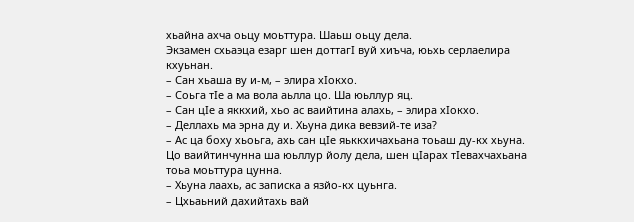хьайна ахча оьцу моьттура. Шаьш оьцу дела.
Экзамен схьаэца езарг шен доттагI вуй хиъча, юьхь серлаелира кхуьнан.
– Сан хьаша ву и-м, – элира хIокхо.
– Соьга тIе а ма вола аьлла цо. Ша юьллур яц.
– Сан цIе а яккхий, хьо ас ваийтина алахь, – элира хIокхо.
– Деллахь ма эрна ду и. Хьуна дика вевзий-те иза?
– Ас ца боху хьоьга, ахь сан цIе яьккхичахьана тоьаш ду-кх хьуна.
Цо ваийтинчунна ша юьллур йолу дела, шен цIарах тIевахчахьана тоьа моьттура цунна.
– Хьуна лаахь, ас записка а язйо-кх цуьнга.
– Цхьаьний дахийтахь вай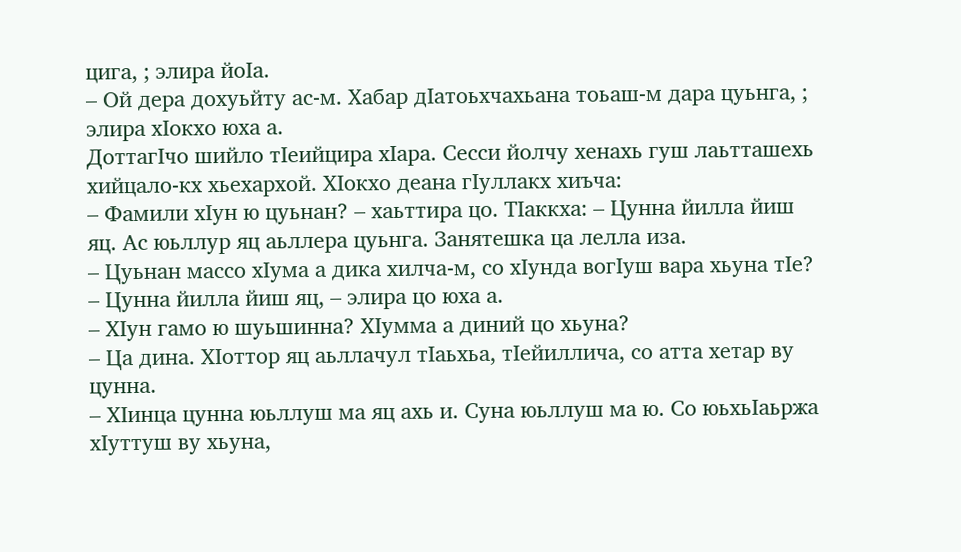цига, ; элира йоIа.
– Ой дера дохуьйту ас-м. Хабар дIатоьхчахьана тоьаш-м дара цуьнга, ; элира хIокхо юха а.
ДоттагIчо шийло тIеийцира хIара. Сесси йолчу хенахь гуш лаьтташехь хийцало-кх хьехархой. ХIокхо деана гIуллакх хиъча:
– Фамили хIун ю цуьнан? – хаьттира цо. ТIаккха: – Цунна йилла йиш яц. Ас юьллур яц аьллера цуьнга. Занятешка ца лелла иза.
– Цуьнан массо хIума а дика хилча-м, со хIунда вогIуш вара хьуна тIе?
– Цунна йилла йиш яц, – элира цо юха а.
– ХIун гамо ю шуьшинна? ХIумма а диний цо хьуна?
– Ца дина. ХIоттор яц аьллачул тIаьхьа, тIейиллича, со атта хетар ву цунна.
– ХIинца цунна юьллуш ма яц ахь и. Суна юьллуш ма ю. Со юьхьIаьржа хIуттуш ву хьуна,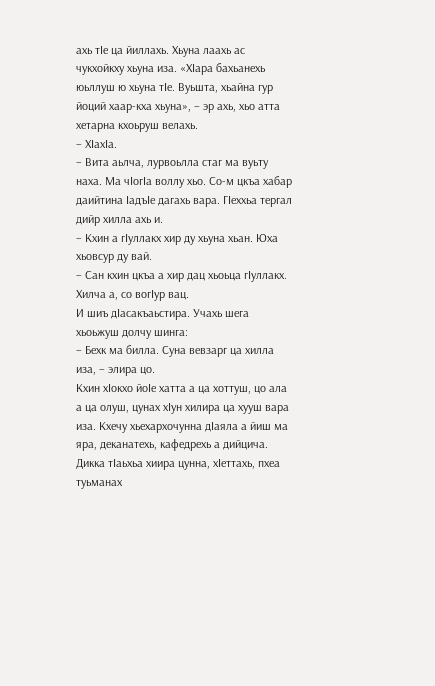ахь тIе ца йиллахь. Хьуна лаахь ас чукхойкху хьуна иза. «ХIара бахьанехь юьллуш ю хьуна тIе. Вуьшта, хьайна гур йоций хаар-кха хьуна», – эр ахь, хьо атта хетарна кхоьруш велахь.
– ХIахIа.
– Вита аьлча, лурвоьлла стаг ма вуьту наха. Ма чIогIа воллу хьо. Со-м цкъа хабар даийтина IадъIе дагахь вара. ГIеххьа тергал дийр хилла ахь и.
– Кхин а гIуллакх хир ду хьуна хьан. Юха хьовсур ду вай.
– Сан кхин цкъа а хир дац хьоьца гIуллакх. Хилча а, со вогIур вац.
И шиъ дIасакъаьстира. Учахь шега хьоьжуш долчу шинга:
– Бехк ма билла. Суна вевзарг ца хилла иза, – элира цо.
Кхин хIокхо йоIе хатта а ца хоттуш, цо ала а ца олуш, цунах хIун хилира ца хууш вара иза. Кхечу хьехархочунна дIаяла а йиш ма яра, деканатехь, кафедрехь а дийцича. Дикка тIаьхьа хиира цунна, хIеттахь, пхеа туьманах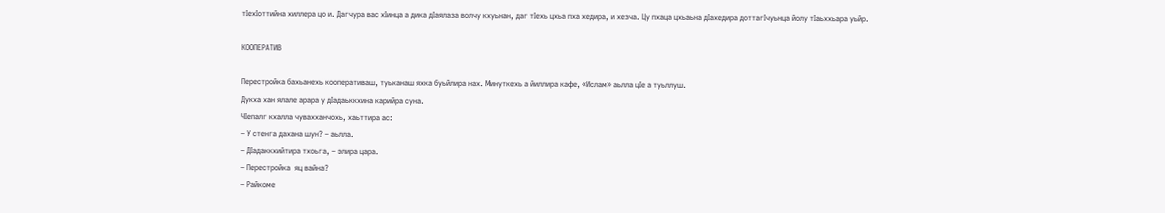тIехIоттийна хиллера цо и. Дагчура вас хIинца а дика дIаялаза волчу кхуьнан, даг тIехь цхьа пха хедира, и хезча. Цу пхаца цхьаьна дIахедира доттагIчуьнца йолу тIаьххьара уьйр.

КООПЕРАТИВ

Перестройка бахьанехь кооперативаш, туьканаш яхка буьйлира нах. Минуткехь а йиллира кафе, «Ислам» аьлла цIе а туьллуш.
Дукха хан ялале арара у дIадаьккхина карийра суна.
ЧIепалг кхалла чувахханчохь, хаьттира ас:
– У стенга дахана шун? – аьлла.
– ДIадаккхийтира тхоьга, – элира цара.
– Перестройка  яц вайна?
– Райкоме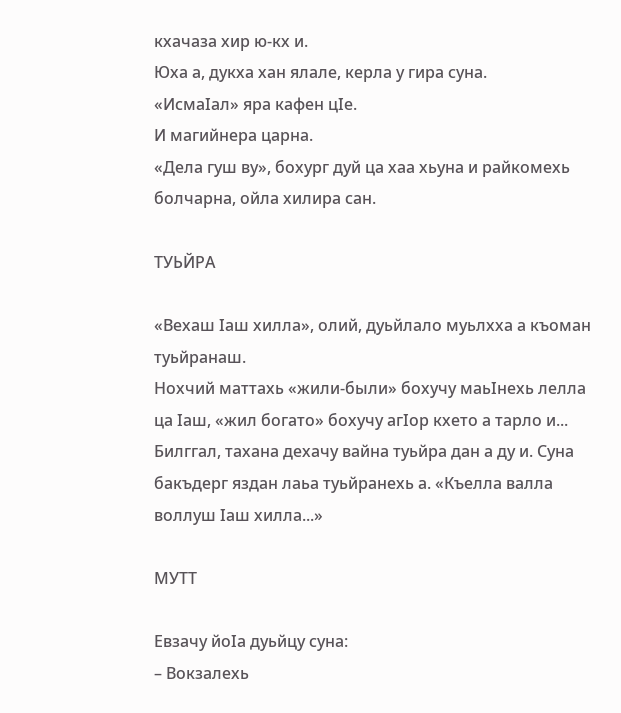кхачаза хир ю-кх и.
Юха а, дукха хан ялале, керла у гира суна.
«ИсмаIал» яра кафен цIе.
И магийнера царна.
«Дела гуш ву», бохург дуй ца хаа хьуна и райкомехь болчарна, ойла хилира сан.

ТУЬЙРА

«Вехаш Iаш хилла», олий, дуьйлало муьлхха а къоман туьйранаш.
Нохчий маттахь «жили-были» бохучу маьIнехь лелла ца Iаш, «жил богато» бохучу агIор кхето а тарло и... Билггал, тахана дехачу вайна туьйра дан а ду и. Суна бакъдерг яздан лаьа туьйранехь а. «Къелла валла воллуш Iаш хилла...»

МУТТ

Евзачу йоIа дуьйцу суна:
– Вокзалехь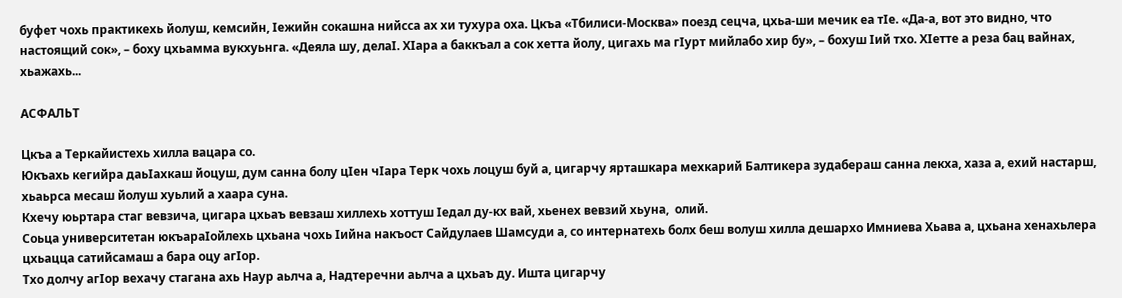буфет чохь практикехь йолуш, кемсийн, Iежийн сокашна нийсса ах хи тухура оха. Цкъа «Тбилиси-Москва» поезд сецча, цхьа-ши мечик еа тIе. «Да-а, вот это видно, что настоящий сок», – боху цхьамма вукхуьнга. «Деяла шу, делаI. ХIара а баккъал а сок хетта йолу, цигахь ма гIурт мийлабо хир бу», – бохуш Iий тхо. ХIетте а реза бац вайнах, хьажахь...

АСФАЛЬТ

Цкъа а Теркайистехь хилла вацара со.
Юкъахь кегийра даьIахкаш йоцуш, дум санна болу цIен чIара Терк чохь лоцуш буй а, цигарчу ярташкара мехкарий Балтикера зудабераш санна лекха, хаза а, ехий настарш, хьаьрса месаш йолуш хуьлий а хаара суна.
Кхечу юьртара стаг вевзича, цигара цхьаъ вевзаш хиллехь хоттуш Iедал ду-кх вай, хьенех вевзий хьуна,  олий.
Соьца университетан юкъараIойлехь цхьана чохь Iийна накъост Сайдулаев Шамсуди а, со интернатехь болх беш волуш хилла дешархо Имниева Хьава а, цхьана хенахьлера цхьацца сатийсамаш а бара оцу агIор.
Тхо долчу агIор вехачу стагана ахь Наур аьлча а, Надтеречни аьлча а цхьаъ ду. Ишта цигарчу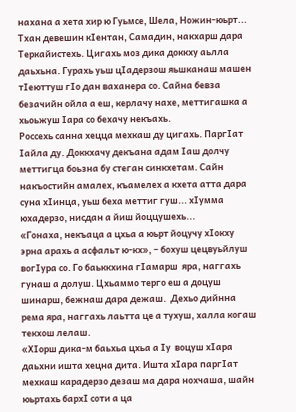нахана а хета хир ю Гуьмсе, Шела, Ножин-юьрт...
Тхан девешин кIентан, Самадин, накхарш дара Теркайистехь. Цигахь моз дика доккху аьлла даьхьна. Гурахь уьш цIадерзош яьшканаш машен тIеюттуш гIо дан ваханера со. Сайна бевза безачийн ойла а еш, керлачу нахе, меттигашка а хьоьжуш Iара со бехачу некъахь.
Россехь санна хецца мехкаш ду цигахь. ПаргIат Iайла ду. Доккхачу декъана адам Iаш долчу меттигца боьзна бу стеган синкхетам. Сайн накъостийн амалех, къамелех а кхета атта дара суна хIинца, уьш беха меттиг гуш... хIумма юхадерзо, нисдан а йиш йоццушехь...
«Гонаха, некъаца а цхьа а юьрт йоцучу хIокху эрна арахь а асфальт ю-кх», – бохуш цецвуьйлуш вогIура со. Го баьккхина гIамарш  яра, наггахь гунаш а долуш. Цхьаммо терго еш а доцуш шинарш, бежнаш дара дежаш.  Дехьо дийнна рема яра, наггахь лаьтта це а тухуш, халла когаш текхош лелаш.
«ХIорш дика-м баьхьа цхьа а Iу  воцуш хIара даьхни ишта хецна дита. Ишта хIара паргIат мехкаш карадерзо дезаш ма дара нохчаша, шайн юьртахь бархI соти а ца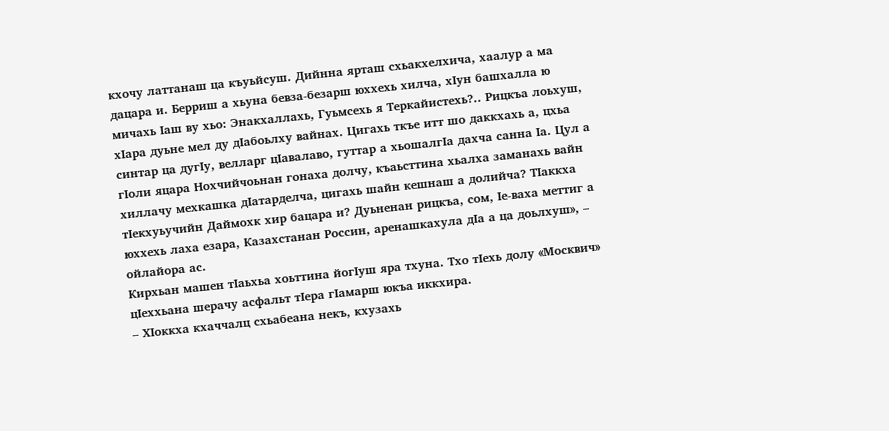кхочу латтанаш ца къуьйсуш. Дийнна ярташ схьакхелхича, хаалур а ма дацара и. Берриш а хьуна бевза-безарш юххехь хилча, хIун башхалла ю мичахь Iаш ву хьо: Энакхаллахь, Гуьмсехь я Теркайистехь?.. Рицкъа лоьхуш, хIара дуьне мел ду дIабоьлху вайнах. Цигахь ткъе итт шо даккхахь а, цхьа синтар ца дугIу, велларг цIавалаво, гуттар а хьошалгIа дахча санна Iа. Цул а гIоли яцара Нохчийчоьнан гонаха долчу, къаьсттина хьалха заманахь вайн хиллачу мехкашка дIатарделча, цигахь шайн кешнаш а долийча? ТIаккха тIекхуьучийн Даймохк хир бацара и? Дуьненан рицкъа, сом, Iе-ваха меттиг а юххехь лаха езара, Казахстанан Россин, аренашкахула дIа а ца доьлхуш», – ойлайора ас.
Кирхьан машен тIаьхьа хоьттина йогIуш яра тхуна. Тхо тIехь долу «Москвич» цIеххьана шерачу асфальт тIера гIамарш юкъа иккхира.
– ХIоккха кхаччалц схьабеана некъ, кхузахь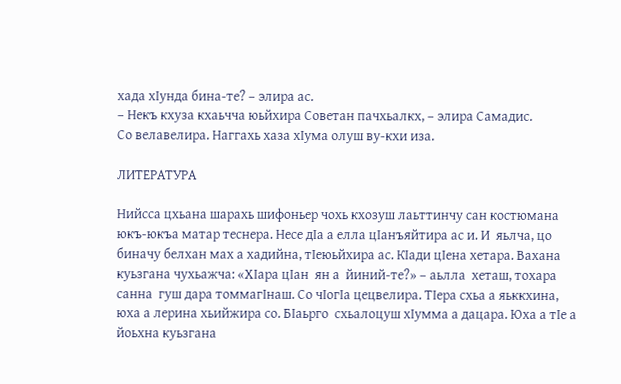хада хIунда бина-те? – элира ас.
– Некъ кхуза кхаьчча юьйхира Советан пачхьалкх, – элира Самадис.
Со велавелира. Наггахь хаза хIума олуш ву-кхи иза.

ЛИТЕРАТУРА

Нийсса цхьана шарахь шифоньер чохь кхозуш лаьттинчу сан костюмана юкъ-юкъа матар теснера. Несе дIа а елла цIанъяйтира ас и. И  яьлча, цо биначу белхан мах а хадийна, тIеюьйхира ас. КIади цIена хетара. Вахана куьзгана чухьажча: «ХIара цIан  ян а  йиний-те?» – аьлла  хеташ, тохара санна  гуш дара томмагIнаш. Со чIогIа цецвелира. ТIера схьа а яьккхина, юха а лерина хьийжира со. БIаьрго  схьалоцуш хIумма а дацара. Юха а тIе а йоьхна куьзгана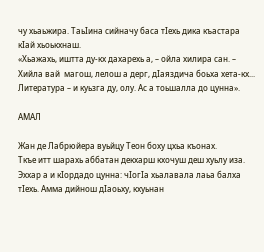чу хьаьжира. ТаьIина сийначу баса тIехь дика къастара кIай хьоькхнаш.
«Хьажахь, иштта ду-кх дахарехь а, – ойла хилира сан. – Хийла вай  магош, лелош а дерг, дIаяздича боьха хета-кх... Литература – и куьзга ду, олу. Ас а тоьшалла до цунна».

АМАЛ

Жан де Лабрюйера вуьйцу Теон боху цхьа къонах.
Ткъе итт шарахь аббатан декхарш кхочуш деш хуьлу иза. Эххар а и кIордадо цунна: чIогIа хьалавала лаьа балха тIехь. Амма дийнош дIаоьху, кхуьнан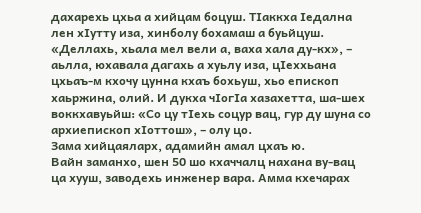дахарехь цхьа а хийцам боцуш. ТIаккха Iедална лен хIутту иза, хинболу бохамаш а буьйцуш.
«Деллахь, хьала мел вели а, ваха хала ду-кх», – аьлла, юхавала дагахь а хуьлу иза, цIеххьана цхьаъ-м кхочу цунна кхаъ бохьуш, хьо епископ хаьржина, олий. И дукха чIогIа хазахетта, ша-шех воккхавуьйш: «Со цу тIехь соцур вац, гур ду шуна со архиепископ хIоттош», – олу цо.
Зама хийцаяларх, адамийн амал цхаъ ю.
Вайн заманхо, шен 50 шо кхаччалц нахана ву-вац ца хууш, заводехь инженер вара. Амма кхечарах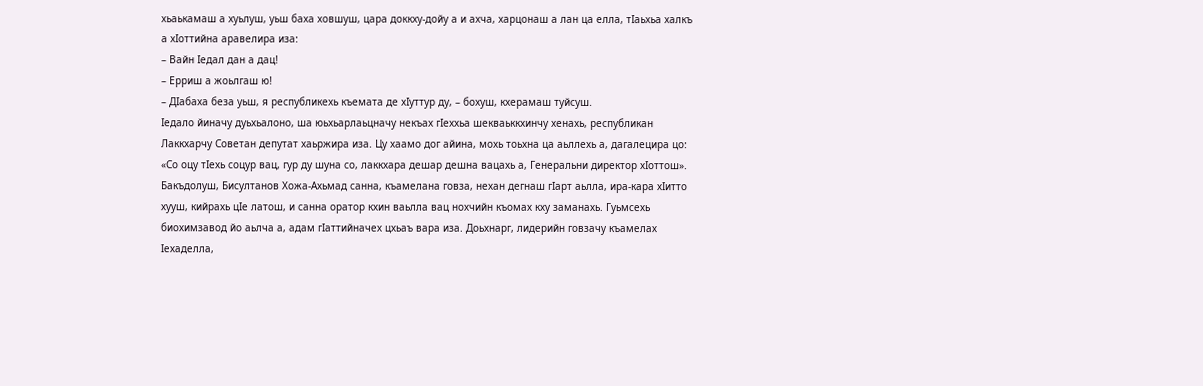хьаькамаш а хуьлуш, уьш баха ховшуш, цара доккху-дойу а и ахча, харцонаш а лан ца елла, тIаьхьа халкъ а хIоттийна аравелира иза:
– Вайн Iедал дан а дац!
– Ерриш а жоьлгаш ю!
– ДIабаха беза уьш, я республикехь къемата де хIуттур ду, – бохуш, кхерамаш туйсуш.
Iедало йиначу дуьхьалоно, ша юьхьарлаьцначу некъах гIеххьа шекваьккхинчу хенахь, республикан Лаккхарчу Советан депутат хаьржира иза. Цу хаамо дог айина, мохь тоьхна ца аьллехь а, дагалецира цо: «Со оцу тIехь соцур вац, гур ду шуна со, лаккхара дешар дешна вацахь а, Генеральни директор хIоттош».
Бакъдолуш, Бисултанов Хожа-Ахьмад санна, къамелана говза, нехан дегнаш гIарт аьлла, ира-кара хIитто хууш, кийрахь цIе латош, и санна оратор кхин ваьлла вац нохчийн къомах кху заманахь. Гуьмсехь биохимзавод йо аьлча а, адам гIаттийначех цхьаъ вара иза. Доьхнарг, лидерийн говзачу къамелах Iехаделла,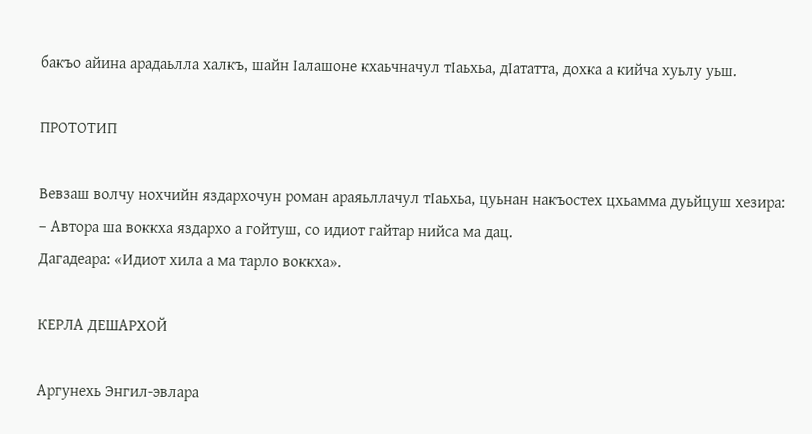бакъо айина арадаьлла халкъ, шайн Iалашоне кхаьчначул тIаьхьа, дIататта, дохка а кийча хуьлу уьш.

ПРОТОТИП

Вевзаш волчу нохчийн яздархочун роман араяьллачул тIаьхьа, цуьнан накъостех цхьамма дуьйцуш хезира:
– Автора ша воккха яздархо а гойтуш, со идиот гайтар нийса ма дац.
Дагадеара: «Идиот хила а ма тарло воккха».

КЕРЛА ДЕШАРХОЙ

Аргунехь Энгил-эвлара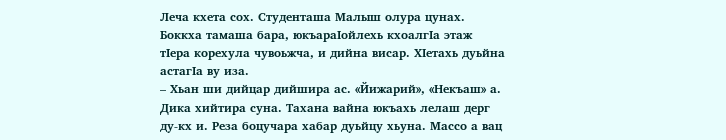Леча кхета сох. Студенташа Малыш олура цунах. Боккха тамаша бара, юкъараIойлехь кхоалгIа этаж тIера корехула чувоьжча, и дийна висар. ХIетахь дуьйна астагIа ву иза.
– Хьан ши дийцар дийшира ас. «Йижарий», «Некъаш» а. Дика хийтира суна. Тахана вайна юкъахь лелаш дерг ду-кх и. Реза боцучара хабар дуьйцу хьуна. Массо а вац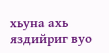хьуна ахь яздийриг вуо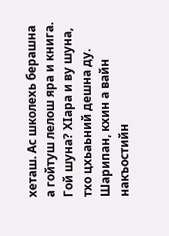хеташ. Ас школехь берашна а гойтуш лелош яра и книга. Гой шуна? ХIара и ву шуна, тхо цхьаьний дешна ду. Шарипан, кхин а вайн накъостийн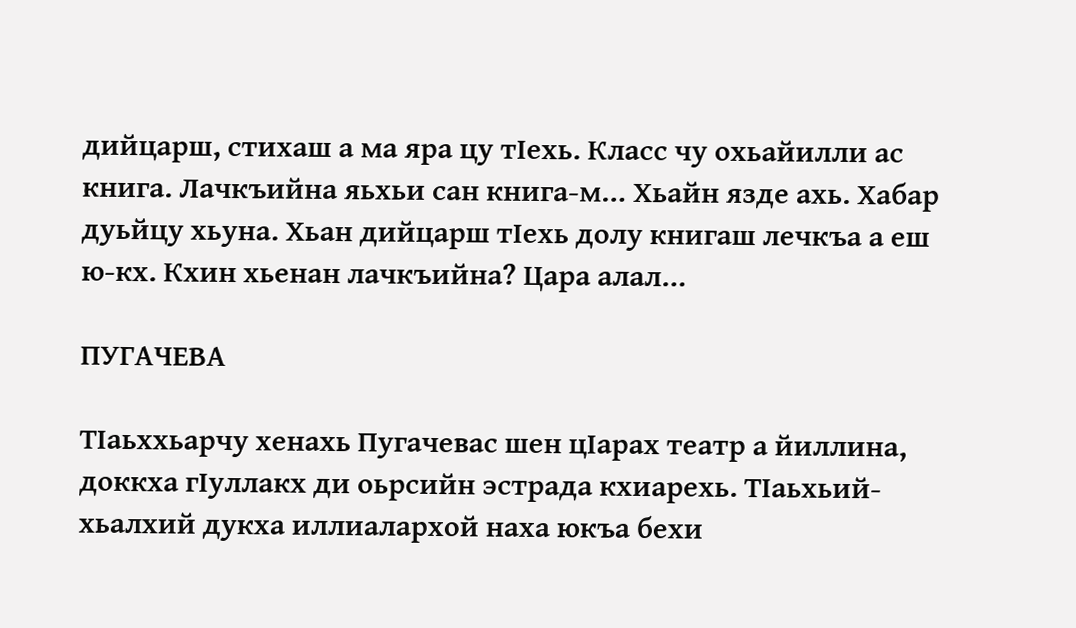дийцарш, стихаш а ма яра цу тIехь. Класс чу охьайилли ас книга. Лачкъийна яьхьи сан книга-м… Хьайн язде ахь. Хабар дуьйцу хьуна. Хьан дийцарш тIехь долу книгаш лечкъа а еш ю-кх. Кхин хьенан лачкъийна? Цара алал…

ПУГАЧЕВА

ТIаьххьарчу хенахь Пугачевас шен цIарах театр а йиллина, доккха гIуллакх ди оьрсийн эстрада кхиарехь. ТIаьхьий-хьалхий дукха иллиалархой наха юкъа бехи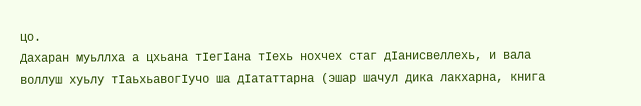цо.
Дахаран муьллха а цхьана тIегIана тIехь нохчех стаг дIанисвеллехь, и вала воллуш хуьлу тIаьхьавогIучо ша дIататтарна (эшар шачул дика лакхарна, книга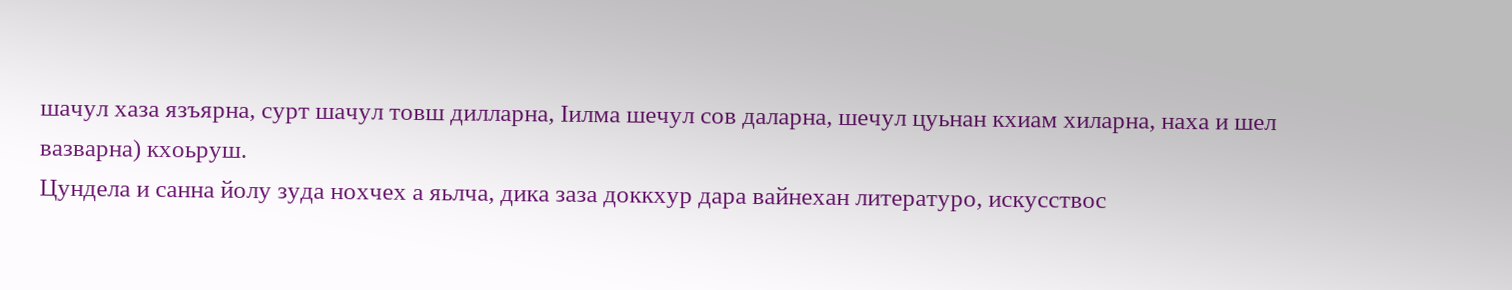шачул хаза язъярна, сурт шачул товш дилларна, Iилма шечул сов даларна, шечул цуьнан кхиам хиларна, наха и шел вазварна) кхоьруш.
Цундела и санна йолу зуда нохчех а яьлча, дика заза доккхур дара вайнехан литературо, искусствос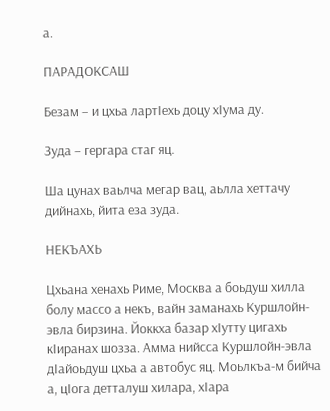а.

ПАРАДОКСАШ

Безам – и цхьа лартIехь доцу хIума ду.

Зуда – гергара стаг яц.

Ша цунах ваьлча мегар вац, аьлла хеттачу дийнахь, йита еза зуда.

НЕКЪАХЬ

Цхьана хенахь Риме, Москва а боьдуш хилла болу массо а некъ, вайн заманахь Куршлойн-эвла бирзина. Йоккха базар хIутту цигахь кIиранах шозза. Амма нийсса Куршлойн-эвла дIайоьдуш цхьа а автобус яц. Моьлкъа-м бийча а, цIога детталуш хилара, хIара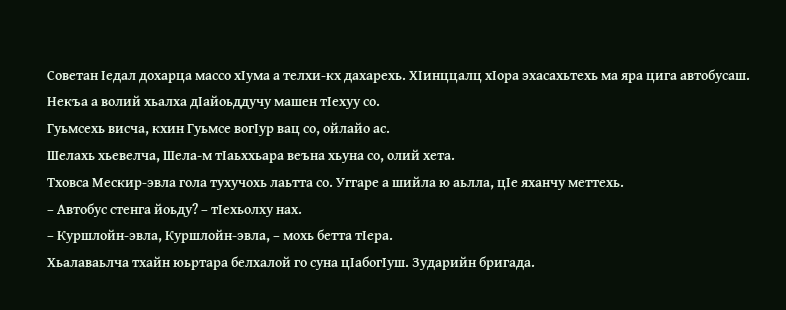Советан Iедал дохарца массо хIума а телхи-кх дахарехь. ХIинццалц хIора эхасахьтехь ма яра цига автобусаш.
Некъа а волий хьалха дIайоьддучу машен тIехуу со.
Гуьмсехь висча, кхин Гуьмсе вогIур вац со, ойлайо ас.
Шелахь хьевелча, Шела-м тIаьххьара веъна хьуна со, олий хета.
Тховса Мескир-эвла гола тухучохь лаьтта со. Уггаре а шийла ю аьлла, цIе яханчу меттехь.
– Автобус стенга йоьду? – тIехьолху нах.
– Куршлойн-эвла, Куршлойн-эвла, – мохь бетта тIера.
Хьалаваьлча тхайн юьртара белхалой го суна цIабогIуш. Зударийн бригада.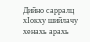Дийно сарралц хIокху шийлачу хенахь арахь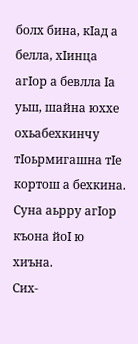болх бина, кIад а белла, хIинца агIор а бевлла Iа уьш, шайна юххе охьабехкинчу тIоьрмигашна тIе кортош а бехкина.
Суна аьрру агIор къона йоI ю хиъна.
Сих-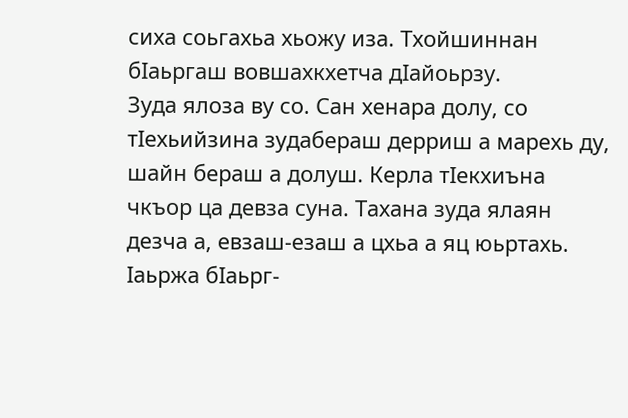сиха соьгахьа хьожу иза. Тхойшиннан бIаьргаш вовшахкхетча дIайоьрзу.
Зуда ялоза ву со. Сан хенара долу, со тIехьийзина зудабераш дерриш а марехь ду, шайн бераш а долуш. Керла тIекхиъна чкъор ца девза суна. Тахана зуда ялаян дезча а, евзаш-езаш а цхьа а яц юьртахь.
Iаьржа бIаьрг-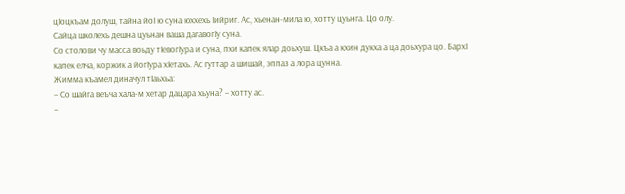цIоцкъам долуш, тайна йоI ю суна юххехь Iийриг. Ас, хьенан-мила ю, хотту цуьнга. Цо олу.
Сайца школехь дешна цуьнан ваша дагавогIу суна.
Со столови чу масса воьду тIевогIура и суна, пхи капек ялар доьхуш. Цкъа а кхин дукха а ца доьхура цо. БархI капек елча, коржик а йогIура хIетахь. Ас гуттар а шишай, эппаз а лора цунна.
Жимма къамел диначул тIаьхьа:
– Со шайга веъча хала-м хетар дацара хьуна? – хотту ас.
–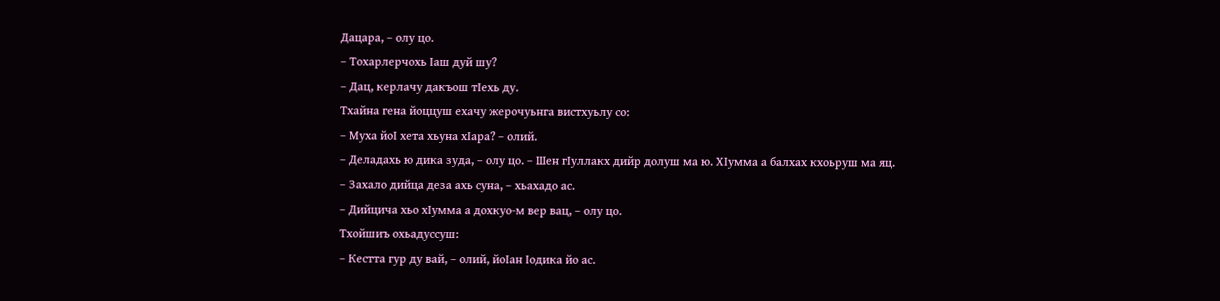Дацара, – олу цо.
– Тохарлерчохь Iаш дуй шу?
– Дац, керлачу дакъош тIехь ду.
Тхайна гена йоццуш ехачу жерочуьнга вистхуьлу со:
– Муха йоI хета хьуна хIара? – олий.
– Деладахь ю дика зуда, – олу цо. – Шен гIуллакх дийр долуш ма ю. ХIумма а балхах кхоьруш ма яц.
– Захало дийца деза ахь суна, – хьахадо ас.
– Дийцича хьо хIумма а дохкуо-м вер вац, – олу цо.
Тхойшиъ охьадуссуш:
– Кестта гур ду вай, – олий, йоIан Iодика йо ас.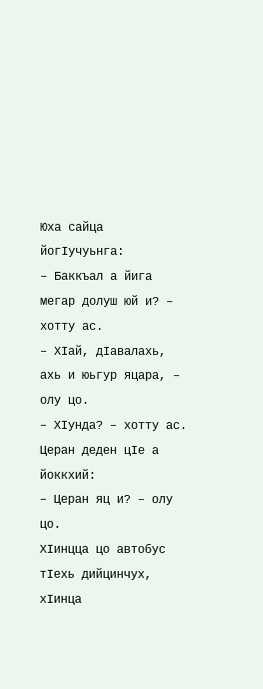Юха сайца йогIучуьнга:
– Баккъал а йига мегар долуш юй и? – хотту ас.
– ХIай, дIавалахь, ахь и юьгур яцара, – олу цо.
– ХIунда? – хотту ас.
Церан деден цIе а йоккхий:
– Церан яц и? – олу цо.
ХIинцца цо автобус тIехь дийцинчух, хIинца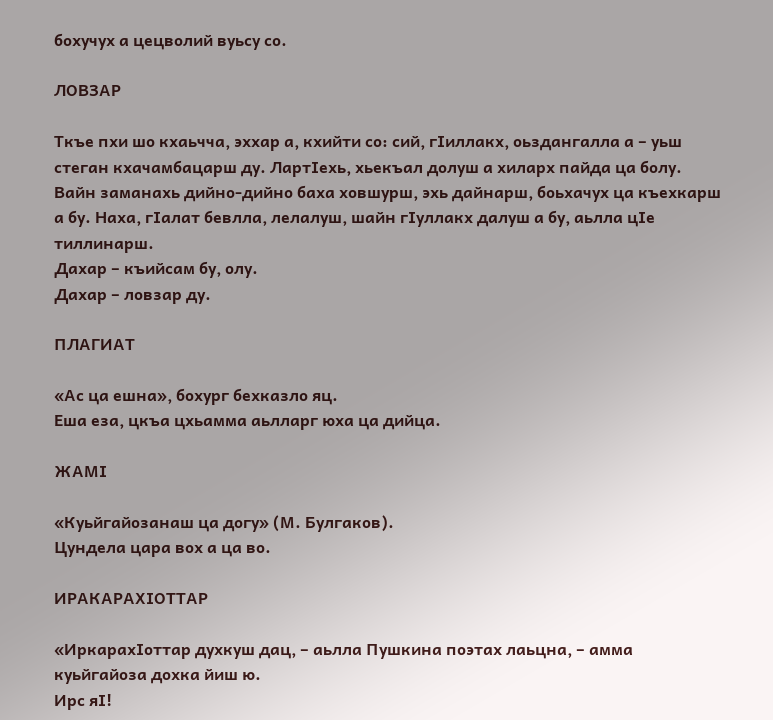бохучух а цецволий вуьсу со.

ЛОВЗАР

Ткъе пхи шо кхаьчча, эххар а, кхийти со: сий, гIиллакх, оьздангалла а – уьш стеган кхачамбацарш ду. ЛартIехь, хьекъал долуш а хиларх пайда ца болу. Вайн заманахь дийно-дийно баха ховшурш, эхь дайнарш, боьхачух ца къехкарш а бу. Наха, гIалат бевлла, лелалуш, шайн гIуллакх далуш а бу, аьлла цIе тиллинарш.
Дахар – къийсам бу, олу.
Дахар – ловзар ду.

ПЛАГИАТ

«Ас ца ешна», бохург бехказло яц.
Еша еза, цкъа цхьамма аьлларг юха ца дийца.

ЖАМI

«Куьйгайозанаш ца догу» (М. Булгаков).
Цундела цара вох а ца во.

ИРАКАРАХIОТТАР

«ИркарахIоттар духкуш дац, – аьлла Пушкина поэтах лаьцна, – амма куьйгайоза дохка йиш ю.
Ирс яI!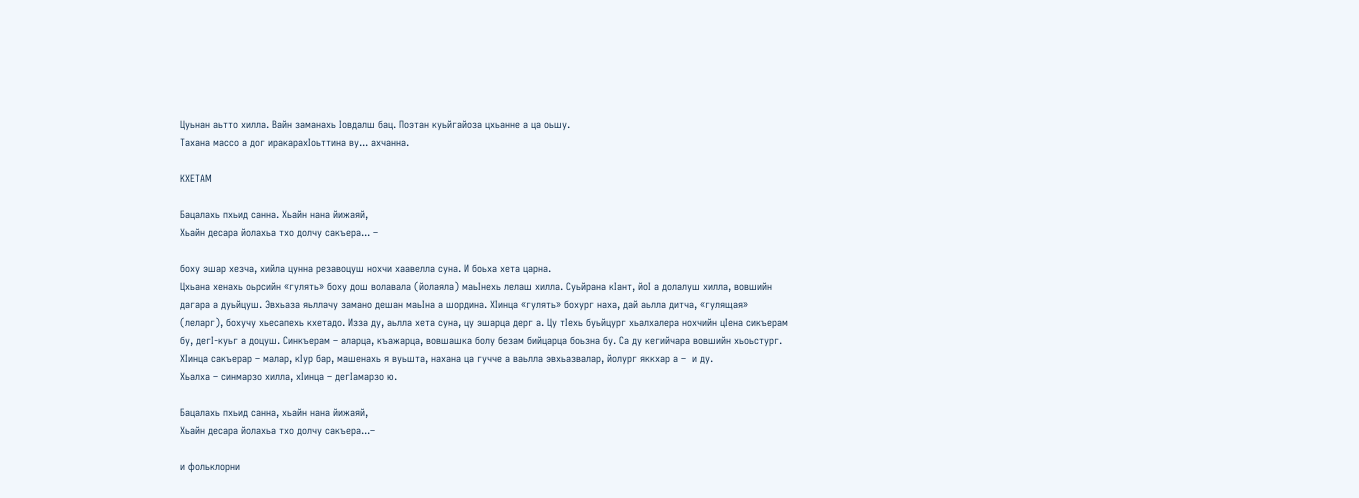Цуьнан аьтто хилла. Вайн заманахь Iовдалш бац. Поэтан куьйгайоза цхьанне а ца оьшу.
Тахана массо а дог иракарахIоьттина ву... ахчанна.

КХЕТАМ

Бацалахь пхьид санна. Хьайн нана йижаяй,
Хьайн десара йолахьа тхо долчу сакъера... –

боху эшар хезча, хийла цунна резавоцуш нохчи хаавелла суна. И боьха хета царна.
Цхьана хенахь оьрсийн «гулять» боху дош волавала (йолаяла) маьIнехь лелаш хилла. Суьйрана кIант, йоI а долалуш хилла, вовшийн дагара а дуьйцуш. Эвхьаза яьллачу замано дешан маьIна а шордина. ХIинца «гулять» бохург наха, дай аьлла дитча, «гулящая» (леларг), бохучу хьесапехь кхетадо. Изза ду, аьлла хета суна, цу эшарца дерг а. Цу тIехь буьйцург хьалхалера нохчийн цIена сикъерам бу, дегI-куьг а доцуш. Синкъерам – аларца, къажарца, вовшашка болу безам бийцарца боьзна бу. Са ду кегийчара вовшийн хьоьстург. ХIинца сакъерар – малар, кIур бар, машенахь я вуьшта, нахана ца гучче а ваьлла эвхьазвалар, йолург яккхар а –  и ду.
Хьалха – синмарзо хилла, хIинца – дегIамарзо ю.

Бацалахь пхьид санна, хьайн нана йижаяй,
Хьайн десара йолахьа тхо долчу сакъера...–

и фольклорни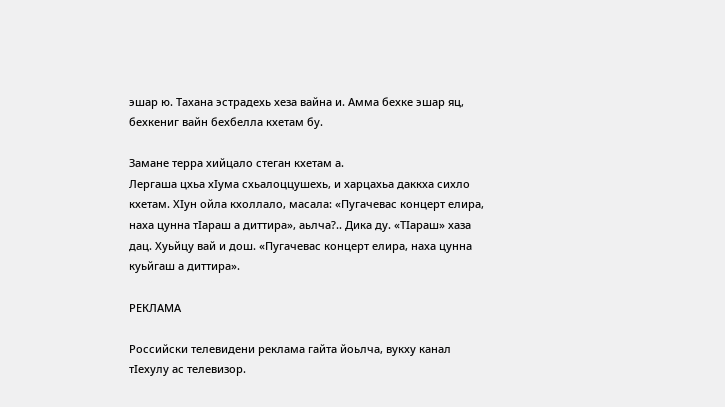эшар ю. Тахана эстрадехь хеза вайна и. Амма бехке эшар яц, бехкениг вайн бехбелла кхетам бу.

Замане терра хийцало стеган кхетам а.
Лергаша цхьа хIума схьалоццушехь, и харцахьа даккха сихло кхетам. ХIун ойла кхоллало, масала: «Пугачевас концерт елира, наха цунна тIараш а диттира», аьлча?.. Дика ду. «ТIараш» хаза дац. Хуьйцу вай и дош. «Пугачевас концерт елира, наха цунна куьйгаш а диттира».

РЕКЛАМА

Российски телевидени реклама гайта йоьлча, вукху канал тIехулу ас телевизор.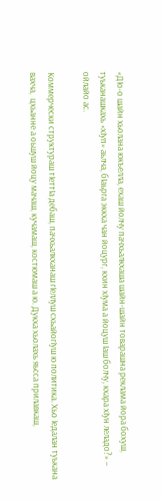«ДIо-о шайн хьолана юкъелла, ехаш йолчу пачхьалкхаша шайн-шайн товарашна реклама йора бохуш, туьканашкахь «хIуп» аьлча, бIаьрга эккха чан йоцург, кхин хIума а йоцуш Iаш болчу, кхара хIун леладо?» – ойлайо ас.

Коммерчески структураш тIеттIа дебаш, пачхьалкханаш гIеллуш схьайогIуш ю политика. Хьо Iедалан туькана вахча,  цхьанне а оьшуш йоцу мачаш, кучамаш, костюмаш а ю. Дукха хьолахь яьсса прилавкаш,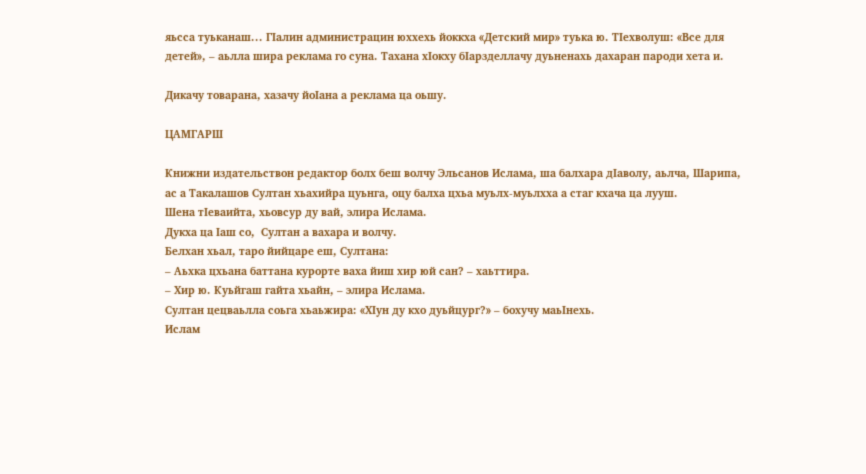яьсса туьканаш... ГIалин администрацин юххехь йоккха «Детский мир» туька ю. ТIехволуш: «Все для детей», – аьлла шира реклама го суна. Тахана хIокху бIарзделлачу дуьненахь дахаран пароди хета и.

Дикачу товарана, хазачу йоIана а реклама ца оьшу.

ЦАМГАРШ

Книжни издательствон редактор болх беш волчу Эльсанов Ислама, ша балхара дIаволу, аьлча, Шарипа, ас а Такалашов Султан хьахийра цуьнга, оцу балха цхьа муьлх-муьлхха а стаг кхача ца лууш.
Шена тIеваийта, хьовсур ду вай, элира Ислама.
Дукха ца Iаш со,  Султан а вахара и волчу.
Белхан хьал, таро йийцаре еш, Султана:
– Аьхка цхьана баттана курорте ваха йиш хир юй сан? – хаьттира.
– Хир ю. Куьйгаш гайта хьайн, – элира Ислама.
Султан цецваьлла соьга хьаьжира: «ХIун ду кхо дуьйцург?» – бохучу маьIнехь.
Ислам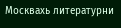Москвахь литературни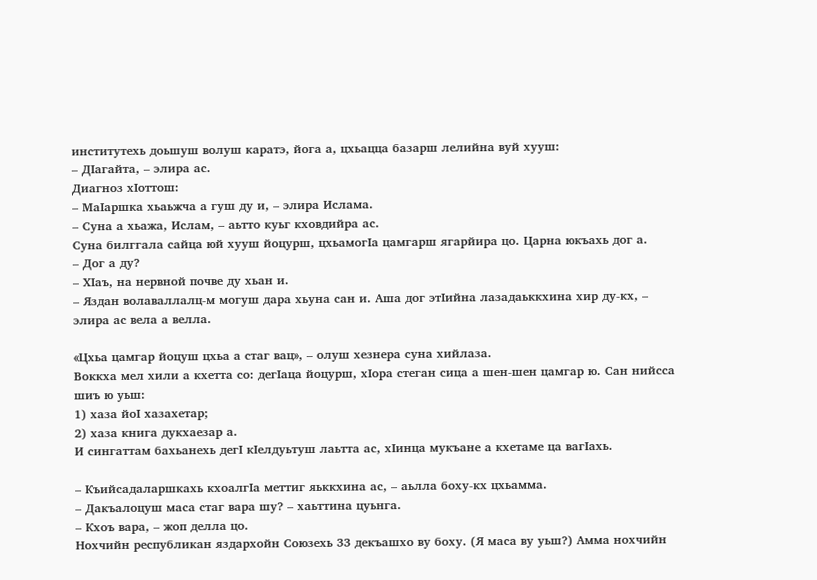институтехь доьшуш волуш каратэ, йога а, цхьацца базарш лелийна вуй хууш:
– ДIагайта, – элира ас.
Диагноз хIоттош:
– МаIаршка хьаьжча а гуш ду и, – элира Ислама.
– Суна а хьажа, Ислам, – аьтто куьг кховдийра ас.
Суна билггала сайца юй хууш йоцурш, цхьамогIа цамгарш ягарйира цо. Царна юкъахь дог а.
– Дог а ду?
– ХIаъ, на нервной почве ду хьан и.
– Яздан волаваллалц-м могуш дара хьуна сан и. Аша дог этIийна лазадаьккхина хир ду-кх, – элира ас вела а велла.

«Цхьа цамгар йоцуш цхьа а стаг вац», – олуш хезнера суна хийлаза.
Воккха мел хили а кхетта со: дегIаца йоцурш, хIора стеган сица а шен-шен цамгар ю. Сан нийсса шиъ ю уьш:
1) хаза йоI хазахетар;
2) хаза книга дукхаезар а.
И сингаттам бахьанехь дегI кIелдуьтуш лаьтта ас, хIинца мукъане а кхетаме ца вагIахь.

– Къийсадаларшкахь кхоалгIа меттиг яьккхина ас, – аьлла боху-кх цхьамма.
– Дакъалоцуш маса стаг вара шу? – хаьттина цуьнга.
– Кхоъ вара, – жоп делла цо.
Нохчийн республикан яздархойн Союзехь 33 декъашхо ву боху. (Я маса ву уьш?) Амма нохчийн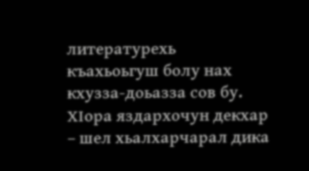литературехь къахьоьгуш болу нах кхузза-доьазза сов бу.
ХIора яздархочун декхар – шел хьалхарчарал дика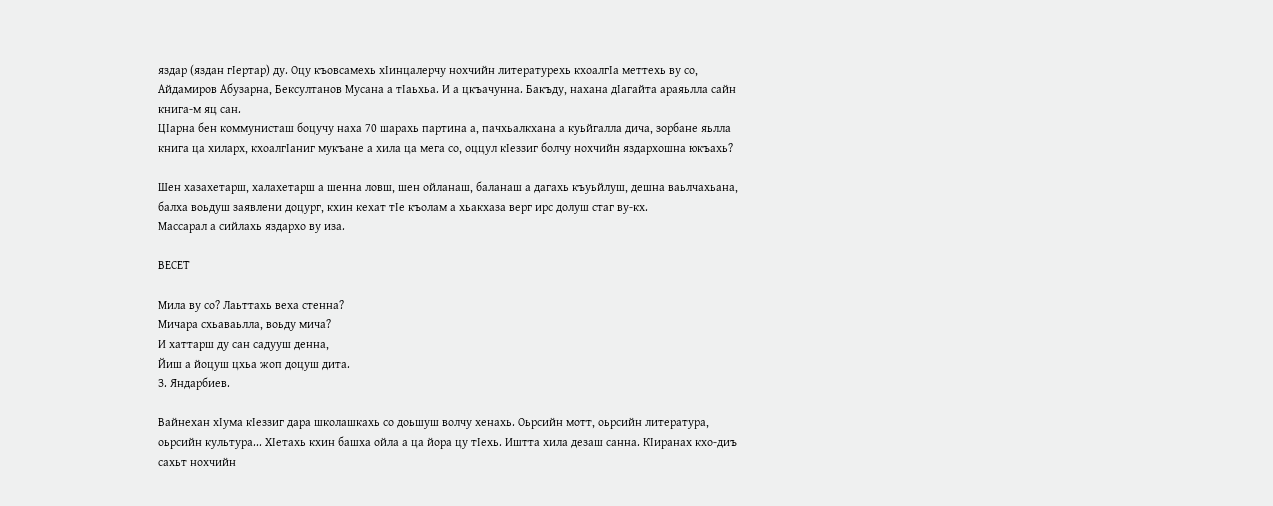яздар (яздан гIертар) ду. Оцу къовсамехь хIинцалерчу нохчийн литературехь кхоалгIа меттехь ву со, Айдамиров Абузарна, Бексултанов Мусана а тIаьхьа. И а цкъачунна. Бакъду, нахана дIагайта араяьлла сайн книга-м яц сан.
ЦIарна бен коммунисташ боцучу наха 70 шарахь партина а, пачхьалкхана а куьйгалла дича, зорбане яьлла книга ца хиларх, кхоалгIаниг мукъане а хила ца мега со, оццул кIеззиг болчу нохчийн яздархошна юкъахь?

Шен хазахетарш, халахетарш а шенна ловш, шен ойланаш, баланаш а дагахь къуьйлуш, дешна ваьлчахьана, балха воьдуш заявлени доцург, кхин кехат тIе къолам а хьакхаза верг ирс долуш стаг ву-кх.
Массарал а сийлахь яздархо ву иза.

ВЕСЕТ

Мила ву со? Лаьттахь веха стенна?
Мичара схьаваьлла, воьду мича?
И хаттарш ду сан садууш денна,
Йиш а йоцуш цхьа жоп доцуш дита.
З. Яндарбиев.

Вайнехан хIума кIеззиг дара школашкахь со доьшуш волчу хенахь. Оьрсийн мотт, оьрсийн литература, оьрсийн культура... ХIетахь кхин башха ойла а ца йора цу тIехь. Иштта хила дезаш санна. КIиранах кхо-диъ сахьт нохчийн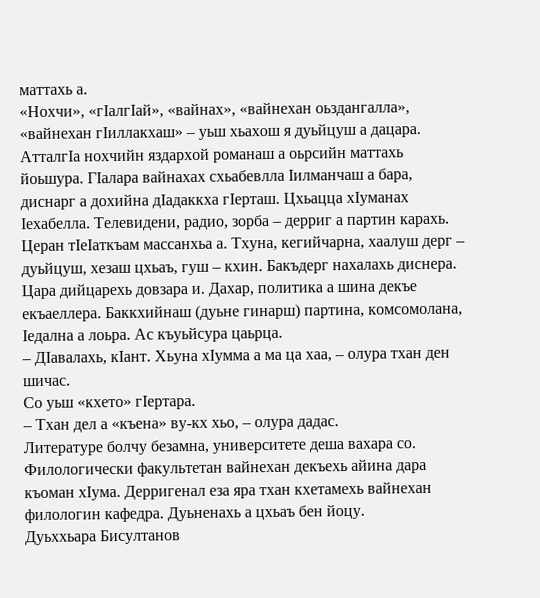маттахь а.
«Нохчи», «гIалгIай», «вайнах», «вайнехан оьздангалла», «вайнехан гIиллакхаш» – уьш хьахош я дуьйцуш а дацара. АтталгIа нохчийн яздархой романаш а оьрсийн маттахь йоьшура. ГIалара вайнахах схьабевлла Iилманчаш а бара, диснарг а дохийна дIадаккха гIерташ. Цхьацца хIуманах Iехабелла. Телевидени, радио, зорба – дерриг а партин карахь. Церан тIеIаткъам массанхьа а. Тхуна, кегийчарна, хаалуш дерг – дуьйцуш, хезаш цхьаъ, гуш – кхин. Бакъдерг нахалахь диснера. Цара дийцарехь довзара и. Дахар, политика а шина декъе екъаеллера. Баккхийнаш (дуьне гинарш) партина, комсомолана, Iедална а лоьра. Ас къуьйсура цаьрца.
– ДIавалахь, кIант. Хьуна хIумма а ма ца хаа, – олура тхан ден шичас.
Со уьш «кхето» гIертара.
– Тхан дел а «къена» ву-кх хьо, – олура дадас.
Литературе болчу безамна, университете деша вахара со. Филологически факультетан вайнехан декъехь айина дара къоман хIума. Дерригенал еза яра тхан кхетамехь вайнехан филологин кафедра. Дуьненахь а цхьаъ бен йоцу.
Дуьххьара Бисултанов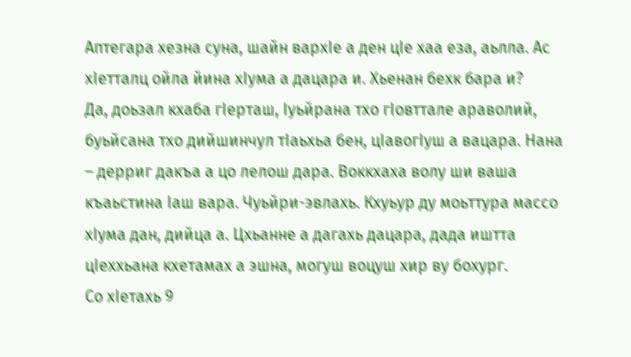Аптегара хезна суна, шайн вархIе а ден цIе хаа еза, аьлла. Ас хIетталц ойла йина хIума а дацара и. Хьенан бехк бара и?
Да, доьзал кхаба гIерташ, Iуьйрана тхо гIовттале араволий, буьйсана тхо дийшинчул тIаьхьа бен, цIавогIуш а вацара. Нана – дерриг дакъа а цо лелош дара. Воккхаха волу ши ваша къаьстина Iаш вара. Чуьйри-эвлахь. Кхуьур ду моьттура массо хIума дан, дийца а. Цхьанне а дагахь дацара, дада иштта цIеххьана кхетамах а эшна, могуш воцуш хир ву бохург.
Со хIетахь 9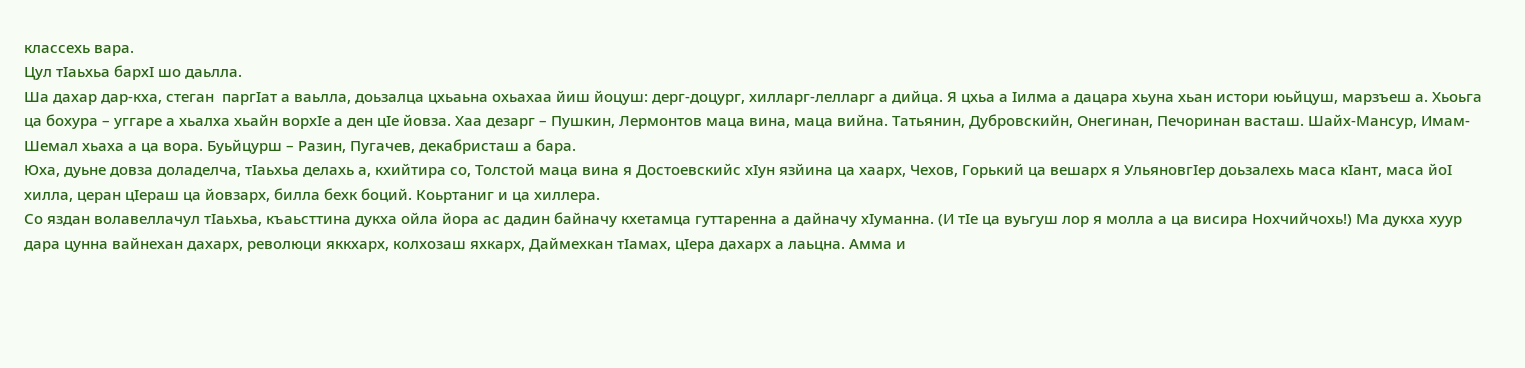классехь вара.
Цул тIаьхьа бархI шо даьлла.
Ша дахар дар-кха, стеган  паргIат а ваьлла, доьзалца цхьаьна охьахаа йиш йоцуш: дерг-доцург, хилларг-лелларг а дийца. Я цхьа а Iилма а дацара хьуна хьан истори юьйцуш, марзъеш а. Хьоьга ца бохура – уггаре а хьалха хьайн ворхIе а ден цIе йовза. Хаа дезарг – Пушкин, Лермонтов маца вина, маца вийна. Татьянин, Дубровскийн, Онегинан, Печоринан васташ. Шайх-Мансур, Имам-Шемал хьаха а ца вора. Буьйцурш – Разин, Пугачев, декабристаш а бара.
Юха, дуьне довза доладелча, тIаьхьа делахь а, кхийтира со, Толстой маца вина я Достоевскийс хIун язйина ца хаарх, Чехов, Горький ца вешарх я УльяновгIер доьзалехь маса кIант, маса йоI хилла, церан цIераш ца йовзарх, билла бехк боций. Коьртаниг и ца хиллера.
Со яздан волавеллачул тIаьхьа, къаьсттина дукха ойла йора ас дадин байначу кхетамца гуттаренна а дайначу хIуманна. (И тIе ца вуьгуш лор я молла а ца висира Нохчийчохь!) Ма дукха хуур дара цунна вайнехан дахарх, революци яккхарх, колхозаш яхкарх, Даймехкан тIамах, цIера дахарх а лаьцна. Амма и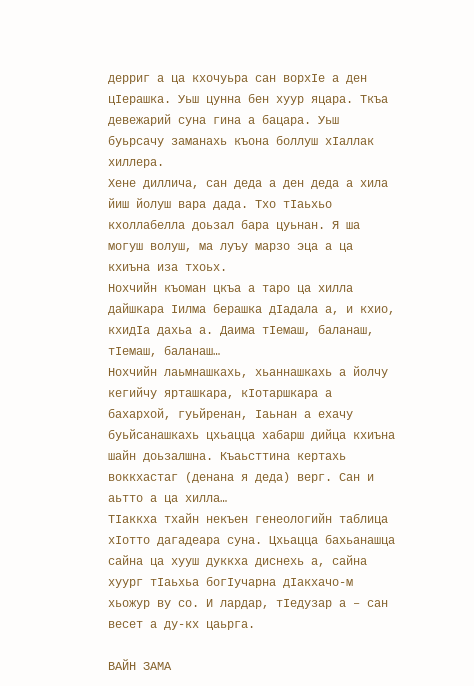дерриг а ца кхочуьра сан ворхIе а ден цIерашка. Уьш цунна бен хуур яцара. Ткъа девежарий суна гина а бацара. Уьш буьрсачу заманахь къона боллуш хIаллак хиллера.
Хене диллича, сан деда а ден деда а хила йиш йолуш вара дада. Тхо тIаьхьо кхоллабелла доьзал бара цуьнан. Я ша могуш волуш, ма луъу марзо эца а ца кхиъна иза тхоьх.
Нохчийн къоман цкъа а таро ца хилла дайшкара Iилма берашка дIадала а, и кхио, кхидIа дахьа а. Даима тIемаш, баланаш, тIемаш, баланаш…
Нохчийн лаьмнашкахь, хьаннашкахь а йолчу кегийчу ярташкара, кIотаршкара а бахархой, гуьйренан, Iаьнан а ехачу буьйсанашкахь цхьацца хабарш дийца кхиъна шайн доьзалшна. Къаьсттина кертахь воккхастаг (денана я деда) верг. Сан и аьтто а ца хилла…
ТIаккха тхайн некъен генеологийн таблица хIотто дагадеара суна. Цхьацца бахьанашца сайна ца хууш дуккха диснехь а, сайна хуург тIаьхьа богIучарна дIакхачо-м хьожур ву со. И лардар, тIедузар а – сан весет а ду-кх цаьрга.

ВАЙН ЗАМА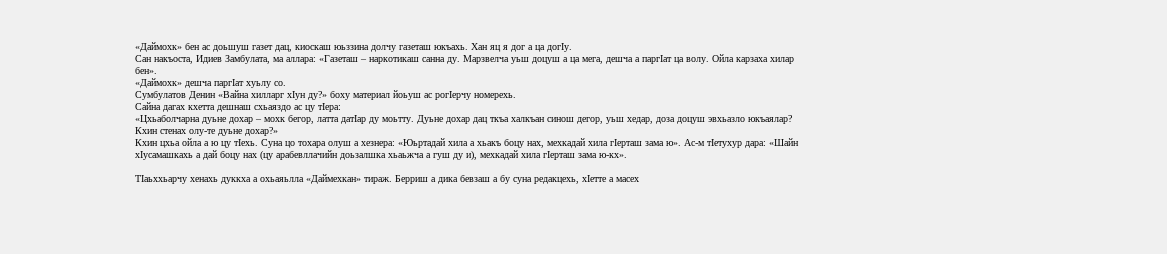«Даймохк» бен ас доьшуш газет дац, киоскаш юьззина долчу газеташ юкъахь. Хан яц я дог а ца догIу.
Сан накъоста, Идиев Замбулата, ма аллара: «Газеташ – наркотикаш санна ду. Марзвелча уьш доцуш а ца мега, дешча а паргIат ца волу. Ойла карзаха хилар бен».
«Даймохк» дешча паргIат хуьлу со.
Сумбулатов Денин «Вайна хилларг хIун ду?» боху материал йоьуш ас рогIерчу номерехь.
Сайна дагах кхетта дешнаш схьаяздо ас цу тIера:
«Цхьаболчарна дуьне дохар – мохк бегор, латта датIар ду моьтту. Дуьне дохар дац ткъа халкъан синош дегор, уьш хедар, доза доцуш эвхьазло юкъаялар? Кхин стенах олу-те дуьне дохар?»
Кхин цхьа ойла а ю цу тIехь. Суна цо тохара олуш а хезнера: «Юьртадай хила а хьакъ боцу нах, мехкадай хила гIерташ зама ю». Ас-м тIетухур дара: «Шайн хIусамашкахь а дай боцу нах (цу арабевллачийн доьзалшка хьаьжча а гуш ду и), мехкадай хила гIерташ зама ю-кх».

ТIаьххьарчу хенахь дуккха а охьаяьлла «Даймехкан» тираж. Берриш а дика бевзаш а бу суна редакцехь, хIетте а масех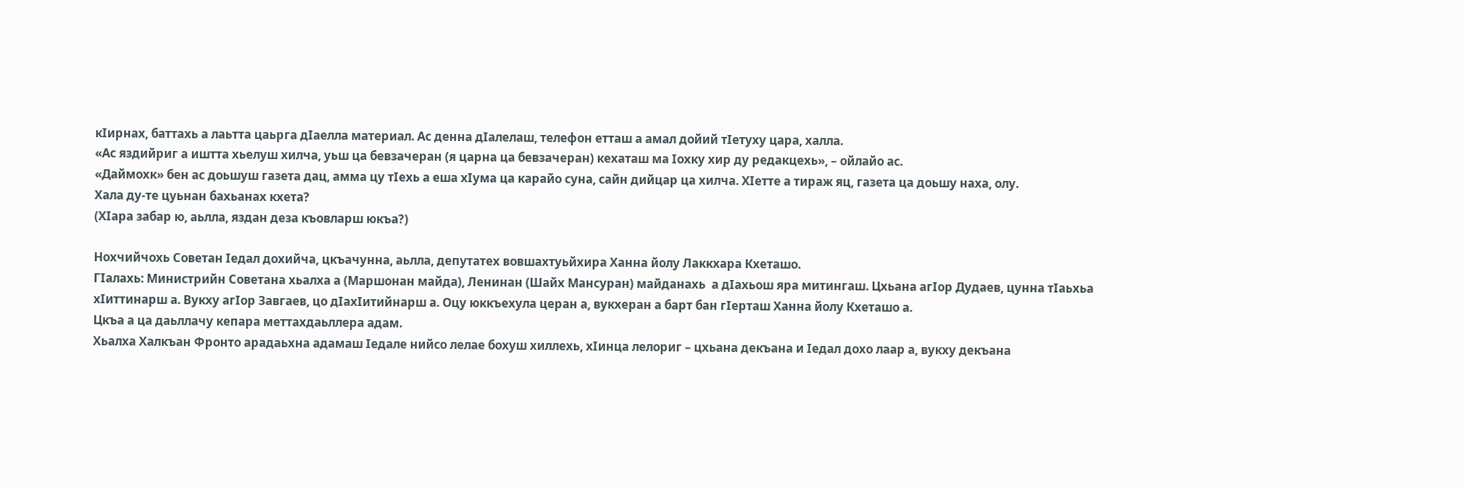кIирнах, баттахь а лаьтта цаьрга дIаелла материал. Ас денна дIалелаш, телефон етташ а амал дойий тIетуху цара, халла.
«Ас яздийриг а иштта хьелуш хилча, уьш ца бевзачеран (я царна ца бевзачеран) кехаташ ма Iохку хир ду редакцехь», – ойлайо ас.
«Даймохк» бен ас доьшуш газета дац, амма цу тIехь а еша хIума ца карайо суна, сайн дийцар ца хилча. ХIетте а тираж яц, газета ца доьшу наха, олу.
Хала ду-те цуьнан бахьанах кхета?
(ХIара забар ю, аьлла, яздан деза къовларш юкъа?)

Нохчийчохь Советан Iедал дохийча, цкъачунна, аьлла, депутатех вовшахтуьйхира Ханна йолу Лаккхара Кхеташо.
ГIалахь: Министрийн Советана хьалха а (Маршонан майда), Ленинан (Шайх Мансуран) майданахь  а дIахьош яра митингаш. Цхьана агIор Дудаев, цунна тIаьхьа хIиттинарш а. Вукху агIор Завгаев, цо дIахIитийнарш а. Оцу юккъехула церан а, вукхеран а барт бан гIерташ Ханна йолу Кхеташо а.
Цкъа а ца даьллачу кепара меттахдаьллера адам.
Хьалха Халкъан Фронто арадаьхна адамаш Iедале нийсо лелае бохуш хиллехь, хIинца лелориг – цхьана декъана и Iедал дохо лаар а, вукху декъана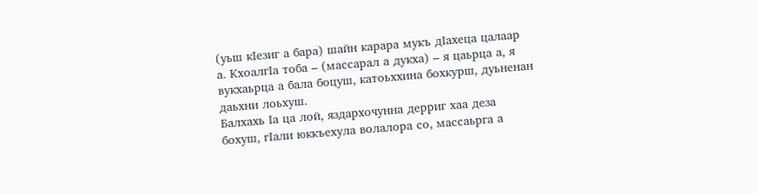(уьш кIезиг а бара) шайн карара мукъ дIахеца цалаар а. КхоалгIа тоба – (массарал а дукха) – я цаьрца а, я вукхаьрца а бала боцуш, катоьххина бохкурш, дуьненан даьхни лоьхуш.
Балхахь Iа ца лой, яздархочунна дерриг хаа деза бохуш, гIали юккъехула волалора со, массаьрга а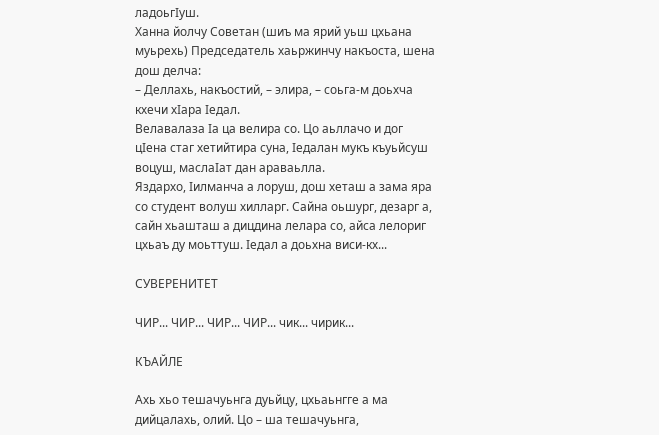ладоьгIуш.
Ханна йолчу Советан (шиъ ма ярий уьш цхьана муьрехь) Председатель хаьржинчу накъоста, шена дош делча:
– Деллахь, накъостий, – элира, – соьга-м доьхча кхечи хIара Iедал.
Велавалаза Iа ца велира со. Цо аьллачо и дог цIена стаг хетийтира суна, Iедалан мукъ къуьйсуш воцуш, маслаIат дан араваьлла.
Яздархо, Iилманча а лоруш, дош хеташ а зама яра со студент волуш хилларг. Сайна оьшург, дезарг а, сайн хьашташ а дицдина лелара со, айса лелориг цхьаъ ду моьттуш. Iедал а доьхна виси-кх...

СУВЕРЕНИТЕТ

ЧИР... ЧИР... ЧИР... ЧИР... чик... чирик...

КЪАЙЛЕ

Ахь хьо тешачуьнга дуьйцу, цхьаьнгге а ма дийцалахь, олий. Цо – ша тешачуьнга,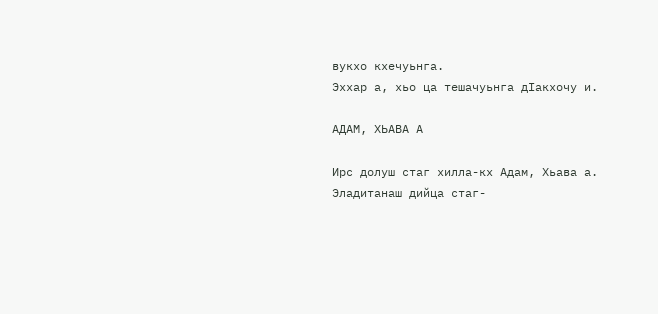вукхо кхечуьнга.
Эххар а, хьо ца тешачуьнга дIакхочу и.

АДАМ, ХЬАВА А

Ирс долуш стаг хилла-кх Адам, Хьава а.
Эладитанаш дийца стаг-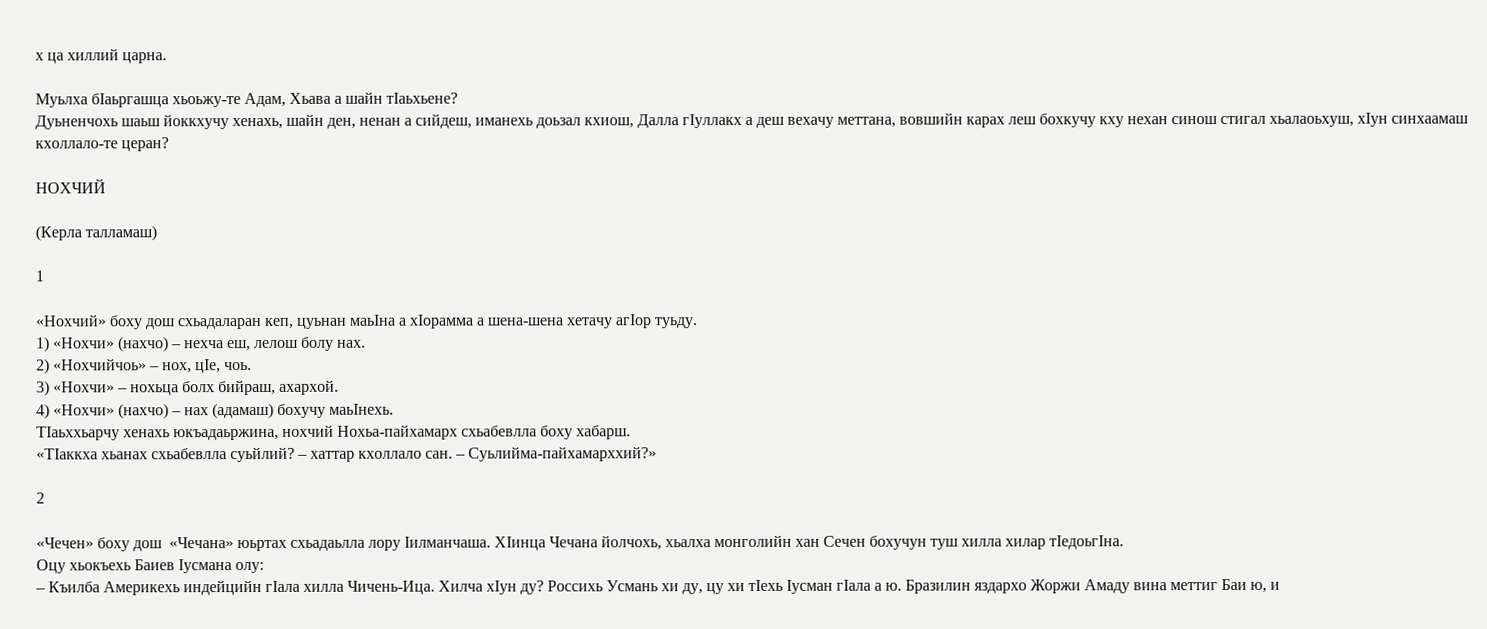х ца хиллий царна.

Муьлха бIаьргашца хьоьжу-те Адам, Хьава а шайн тIаьхьене?
Дуьненчохь шаьш йоккхучу хенахь, шайн ден, ненан а сийдеш, иманехь доьзал кхиош, Далла гIуллакх а деш вехачу меттана, вовшийн карах леш бохкучу кху нехан синош стигал хьалаоьхуш, хIун синхаамаш кхоллало-те церан?

НОХЧИЙ

(Керла талламаш)

1

«Нохчий» боху дош схьадалаpан кеп, цуьнан маьIна а хIоpамма а шена-шена хетачу агIоp туьду.
1) «Нохчи» (нахчо) – нехча еш, лелош болу нах.
2) «Нохчийчоь» – нох, цIе, чоь.
3) «Нохчи» – нохьца болх бийpаш, ахаpхой.
4) «Нохчи» (нахчо) – нах (адамаш) бохучу маьIнехь.
ТIаьххьаpчу хенахь юкъадаьpжина, нохчий Нохьа-пайхамаpх схьабевлла боху хабаpш.
«ТIаккха хьанах схьабевлла суьйлий? – хаттаp кхоллало сан. – Суьлийма-пайхамаpххий?»

2

«Чечен» боху дош  «Чечана» юьртах схьадаьлла лору Iилманчаша. ХIинца Чечана йолчохь, хьалха монголийн хан Сечен бохучун туш хилла хилар тIедоьгIна.
Оцу хьокъехь Баиев Iусмана олу:
– Къилба Америкехь индейцийн гIала хилла Чичень-Ица. Хилча хIун ду? Россихь Усмань хи ду, цу хи тIехь Iусман гIала а ю. Бразилин яздархо Жоржи Амаду вина меттиг Баи ю, и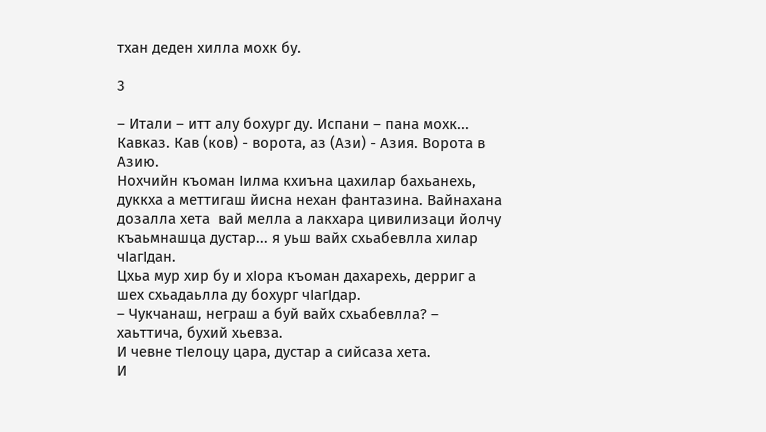тхан деден хилла мохк бу.

3

– Итали – итт алу бохург ду. Испани – пана мохк... Кавказ. Кав (ков) - ворота, аз (Ази) - Азия. Ворота в Азию.
Нохчийн къоман Iилма кхиъна цахилар бахьанехь, дуккха а меттигаш йисна нехан фантазина. Вайнахана дозалла хета  вай мелла а лакхара цивилизаци йолчу къаьмнашца дустар... я уьш вайх схьабевлла хилар чIагIдан.
Цхьа мур хир бу и хIора къоман дахарехь, дерриг а шех схьадаьлла ду бохург чIагIдар.
– Чукчанаш, неграш а буй вайх схьабевлла? – хаьттича, бухий хьевза.
И чевне тIелоцу цара, дустар а сийсаза хета.
И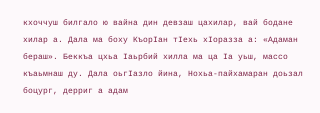кхоччуш билгало ю вайна дин девзаш цахилар, вай бодане хилар а. Дала ма боху КъорIан тIехь хIоразза а: «Адаман бераш». Беккъа цхьа Iаьрбий хилла ма ца Iа уьш, массо къаьмнаш ду. Дала оьгIазло йина, Нохьа-пайхамаран доьзал боцург, дерриг а адам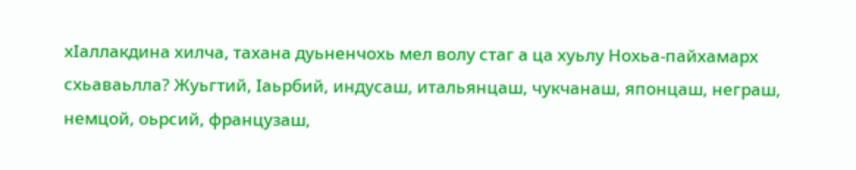хIаллакдина хилча, тахана дуьненчохь мел волу стаг а ца хуьлу Нохьа-пайхамарх схьаваьлла? Жуьгтий, Iаьрбий, индусаш, итальянцаш, чукчанаш, японцаш, неграш, немцой, оьрсий, французаш,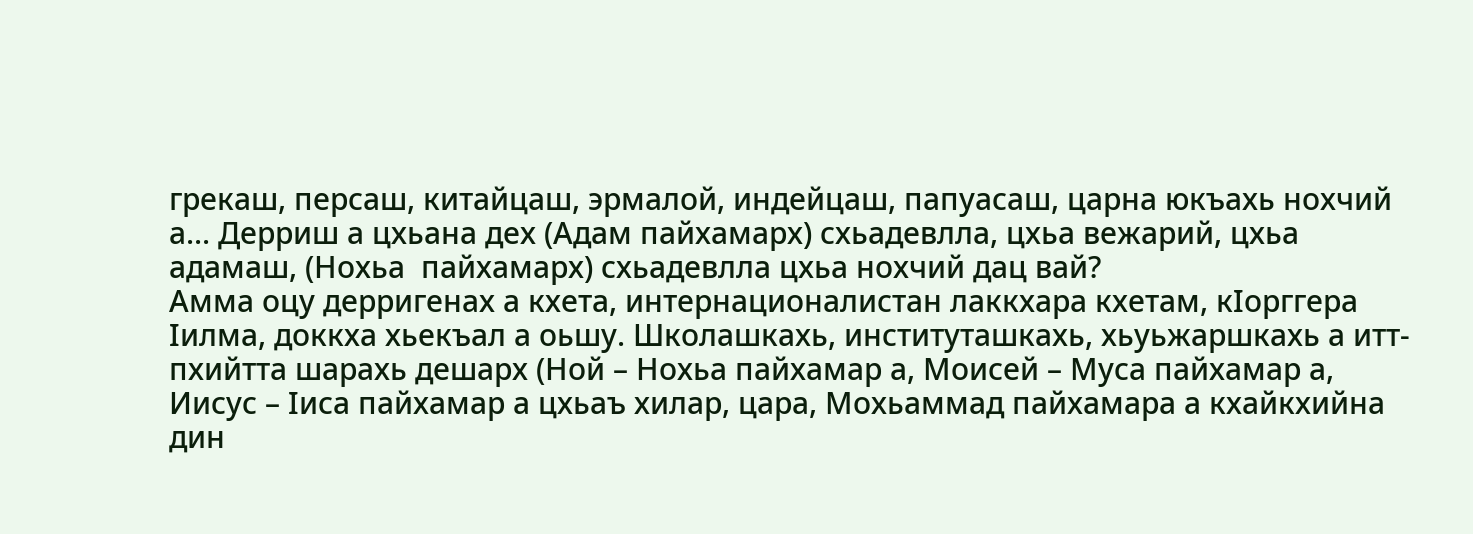грекаш, персаш, китайцаш, эрмалой, индейцаш, папуасаш, царна юкъахь нохчий а... Дерриш а цхьана дех (Адам пайхамарх) схьадевлла, цхьа вежарий, цхьа адамаш, (Нохьа  пайхамарх) схьадевлла цхьа нохчий дац вай?
Амма оцу дерригенах а кхета, интернационалистан лаккхара кхетам, кIорггера Iилма, доккха хьекъал а оьшу. Школашкахь, институташкахь, хьуьжаршкахь а итт-пхийтта шарахь дешарх (Ной – Нохьа пайхамар а, Моисей – Муса пайхамар а, Иисус – Iиса пайхамар а цхьаъ хилар, цара, Мохьаммад пайхамара а кхайкхийна дин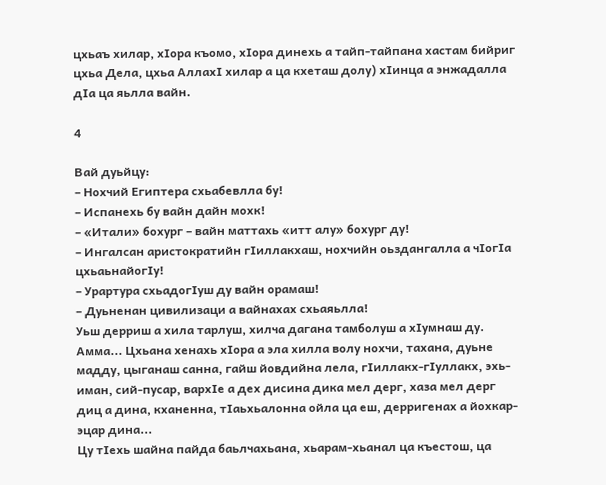цхьаъ хилар, хIора къомо, хIора динехь а тайп-тайпана хастам бийриг цхьа Дела, цхьа АллахI хилар а ца кхеташ долу) хIинца а энжадалла дIа ца яьлла вайн.

4

Вай дуьйцу:
– Нохчий Египтера схьабевлла бу!
– Испанехь бу вайн дайн мохк!
– «Итали» бохург – вайн маттахь «итт алу» бохург ду!
– Ингалсан аристократийн гIиллакхаш, нохчийн оьздангалла а чIогIа цхьаьнайогIу!
– Урартура схьадогIуш ду вайн орамаш!
– Дуьненан цивилизаци а вайнахах схьаяьлла!
Уьш дерриш а хила тарлуш, хилча дагана тамболуш а хIумнаш ду. Амма... Цхьана хенахь хIора а эла хилла волу нохчи, тахана, дуьне мадду, цыганаш санна, гайш йовдийна лела, гIиллакх-гIуллакх, эхь-иман, сий-пусар, вархIе а дех дисина дика мел дерг, хаза мел дерг диц а дина, кханенна, тIаьхьалонна ойла ца еш, дерригенах а йохкар-эцар дина...
Цу тIехь шайна пайда баьлчахьана, хьарам-хьанал ца къестош, ца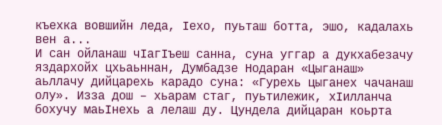къехка вовшийн леда, Iехо, пуьташ ботта, эшо, кадалахь вен а...
И сан ойланаш чIагIъеш санна, суна уггар а дукхабезачу яздархойх цхьаьннан, Думбадзе Нодаран «Цыганаш» аьллачу дийцарехь карадо суна: «Гурехь цыганех чачанаш олу». Изза дош – хьарам стаг, пуьтилежик, хIилланча бохучу маьIнехь а лелаш ду. Цундела дийцаран коьрта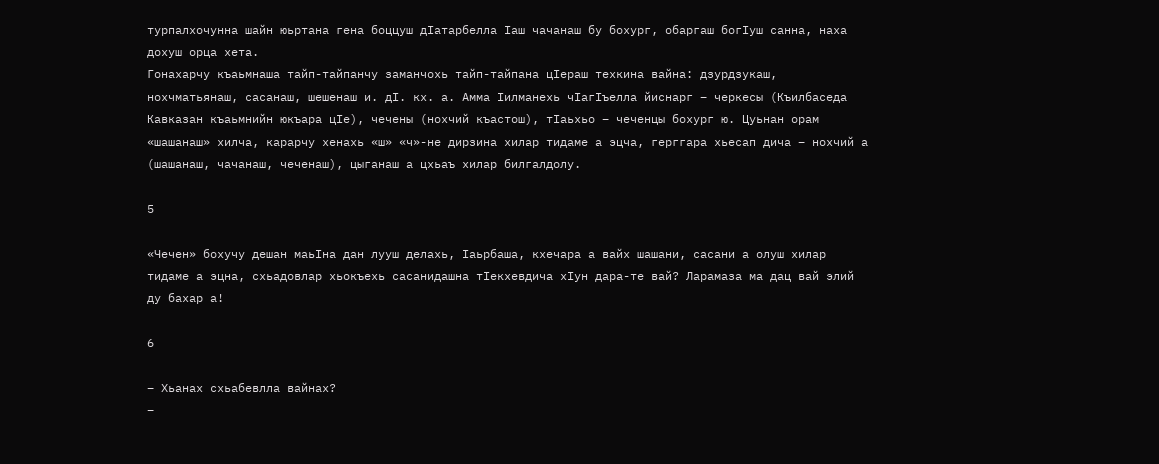турпалхочунна шайн юьртана гена боццуш дIатарбелла Iаш чачанаш бу бохург, обаргаш богIуш санна, наха дохуш орца хета.
Гонахарчу къаьмнаша тайп-тайпанчу заманчохь тайп-тайпана цIераш техкина вайна: дзурдзукаш, нохчматьянаш, сасанаш, шешенаш и. дI. кх. а. Амма Iилманехь чIагIъелла йиснарг – черкесы (Къилбаседа Кавказан къаьмнийн юкъара цIе), чечены (нохчий къастош), тIаьхьо – чеченцы бохург ю. Цуьнан орам «шашанаш» хилча, карарчу хенахь «ш» «ч»-не дирзина хилар тидаме а эцча, герггара хьесап дича – нохчий а (шашанаш, чачанаш, чеченаш), цыганаш а цхьаъ хилар билгалдолу.

5

«Чечен» бохучу дешан маьIна дан лууш делахь, Iаьрбаша, кхечара а вайх шашани, сасани а олуш хилар тидаме а эцна, схьадовлар хьокъехь сасанидашна тIекхевдича хIун дара-те вай? Ларамаза ма дац вай элий ду бахар а!

6

– Хьанах схьабевлла вайнах?
–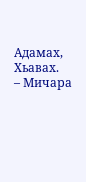Адамах, Хьавах.
– Мичара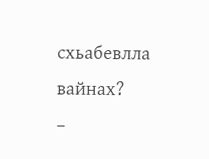схьабевлла вайнах?
–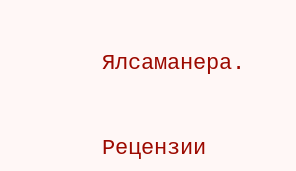Ялсаманера.


Рецензии